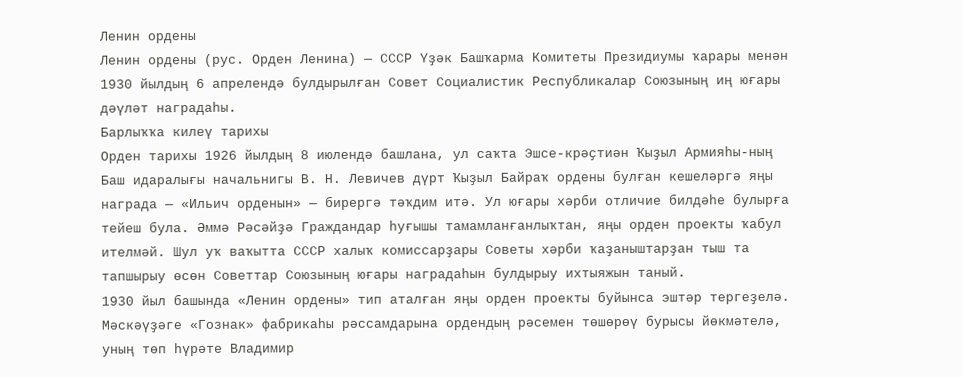Ленин ордены
Ленин ордены (рус. Орден Ленина) — СССР Үҙәк Башҡарма Комитеты Президиумы ҡарары менән 1930 йылдың 6 апрелендә булдырылған Совет Социалистик Республикалар Союзының иң юғары дәүләт наградаһы.
Барлыҡҡа килеү тарихы
Орден тарихы 1926 йылдың 8 июлендә башлана, ул саҡта Эшсе-крәҫтиән Ҡыҙыл Армияһы-ның Баш идаралығы начальнигы В. Н. Левичев дүрт Ҡыҙыл Байраҡ ордены булған кешеләргә яңы награда — «Ильич орденын» — бирергә тәҡдим итә. Ул юғары хәрби отличие билдәһе булырға тейеш була. Әммә Рәсәйҙә Граждандар һуғышы тамамланғанлыҡтан, яңы орден проекты ҡабул ителмәй. Шул уҡ ваҡытта СССР халыҡ комиссарҙары Советы хәрби ҡаҙаныштарҙан тыш та тапшырыу өсөн Советтар Союзының юғары наградаһын булдырыу ихтыяжын таный.
1930 йыл башында «Ленин ордены» тип аталған яңы орден проекты буйынса эштәр тергеҙелә. Мәскәүҙәге «Гознак» фабрикаһы рәссамдарына ордендың рәсемен төшөрөү бурысы йөкмәтелә, уның төп һүрәте Владимир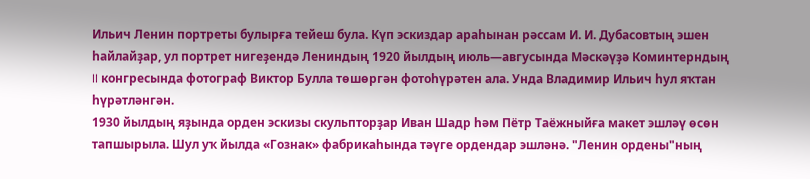Ильич Ленин портреты булырға тейеш була. Күп эскиздар араһынан рәссам И. И. Дубасовтың эшен һайлайҙар, ул портрет нигеҙендә Лениндың 1920 йылдың июль—авгусында Мәскәүҙә Коминтерндың II конгресында фотограф Виктор Булла төшөргән фотоһүрәтен ала. Унда Владимир Ильич һул яҡтан һүрәтләнгән.
1930 йылдың яҙында орден эскизы скульпторҙар Иван Шадр һәм Пётр Таёжныйға макет эшләү өсөн тапшырыла. Шул уҡ йылда «Гознак» фабрикаһында тәүге ордендар эшләнә. "Ленин ордены"ның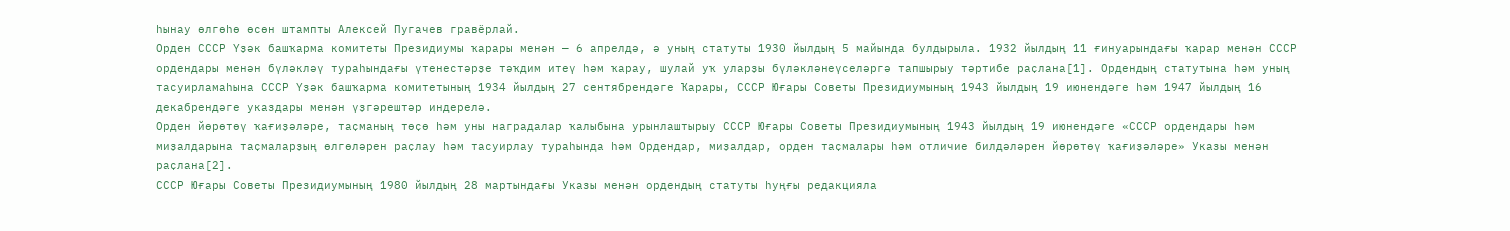һынау өлгөһө өсөн штампты Алексей Пугачев гравёрлай.
Орден СССР Үҙәк башҡарма комитеты Президиумы ҡарары менән — 6 апрелдә, ә уның статуты 1930 йылдың 5 майында булдырыла. 1932 йылдың 11 ғинуарындағы ҡарар менән СССР ордендары менән бүләкләү тураһындағы үтенестәрҙе тәҡдим итеү һәм ҡарау, шулай уҡ уларҙы бүләкләнеүселәргә тапшырыу тәртибе раҫлана[1]. Ордендың статутына һәм уның тасуирламаһына СССР Үҙәк башҡарма комитетының 1934 йылдың 27 сентябрендәге Ҡарары, СССР Юғары Советы Президиумының 1943 йылдың 19 июнендәге һәм 1947 йылдың 16 декабрендәге указдары менән үҙгәрештәр индерелә.
Орден йөрөтөү ҡағиҙәләре, таҫманың төҫө һәм уны наградалар ҡалыбына урынлаштырыу СССР Юғары Советы Президиумының 1943 йылдың 19 июнендәге «СССР ордендары һәм миҙалдарына таҫмаларҙың өлгөләрен раҫлау һәм тасуирлау тураһында һәм Ордендар, миҙалдар, орден таҫмалары һәм отличие билдәләрен йөрөтөү ҡағиҙәләре» Указы менән раҫлана[2].
СССР Юғары Советы Президиумының 1980 йылдың 28 мартындағы Указы менән ордендың статуты һуңғы редакцияла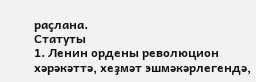раҫлана.
Статуты
1. Ленин ордены революцион хәрәкәттә, хеҙмәт эшмәкәрлегендә,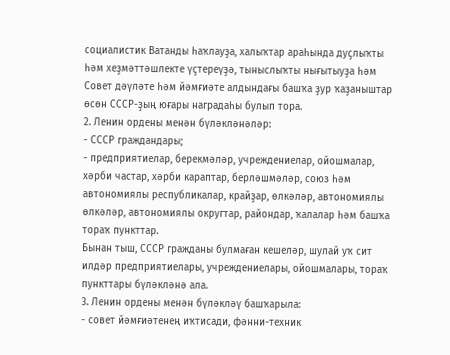социалистик Ватанды һаҡлауҙа, халыҡтар араһында дуҫлыҡты һәм хеҙмәттәшлекте үҫтереүҙә, тыныслыҡты нығытыуҙа һәм Совет дәүләте һәм йәмғиәте алдындағы башҡа ҙур ҡаҙаныштар өсөн СССР-ҙың юғары наградаһы булып тора.
2. Ленин ордены менән бүләкләнәләр:
- СССР граждандары;
- предприятиелар, берекмәләр, учреждениелар, ойошмалар, хәрби частар, хәрби караптар, берләшмәләр, союз һәм автономиялы республикалар, крайҙар, өлкәләр, автономиялы өлкәләр, автономиялы округтар, райондар, ҡалалар һәм башҡа тораҡ пункттар.
Бынан тыш, СССР гражданы булмаған кешеләр, шулай уҡ сит илдәр предприятиелары, учреждениелары, ойошмалары, тораҡ пункттары бүләкләнә ала.
3. Ленин ордены менән бүләкләү башҡарыла:
- совет йәмғиәтенең иҡтисади, фәнни-техник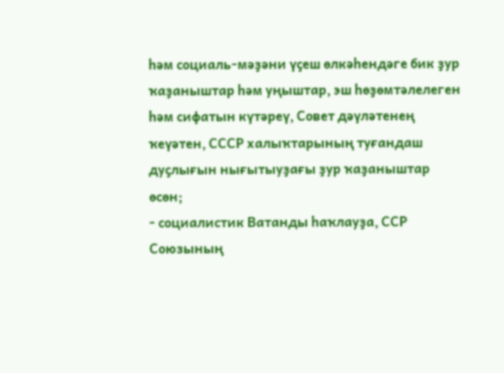һәм социаль-мәҙәни үҫеш өлкәһендәге бик ҙур ҡаҙаныштар һәм уңыштар, эш һөҙөмтәлелеген һәм сифатын күтәреү, Совет дәүләтенең ҡеүәтен, СССР халыҡтарының туғандаш дуҫлығын нығытыуҙағы ҙур ҡаҙаныштар өсөн;
- социалистик Ватанды һаҡлауҙа, ССР Союзының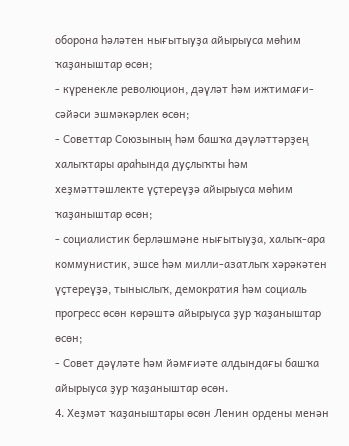оборона һәләтен нығытыуҙа айырыуса мөһим ҡаҙаныштар өсөн;
- күренекле революцион, дәүләт һәм ижтимағи-сәйәси эшмәкәрлек өсөн;
- Советтар Союзының һәм башҡа дәүләттәрҙең халыҡтары араһында дуҫлыҡты һәм хеҙмәттәшлекте үҫтереүҙә айырыуса мөһим ҡаҙаныштар өсөн;
- социалистик берләшмәне нығытыуҙа, халыҡ-ара коммунистик, эшсе һәм милли-азатлыҡ хәрәкәтен үҫтереүҙә, тыныслыҡ, демократия һәм социаль прогресс өсөн көрәштә айырыуса ҙур ҡаҙаныштар өсөн;
- Совет дәүләте һәм йәмғиәте алдындағы башҡа айырыуса ҙур ҡаҙаныштар өсөн.
4. Хеҙмәт ҡаҙаныштары өсөн Ленин ордены менән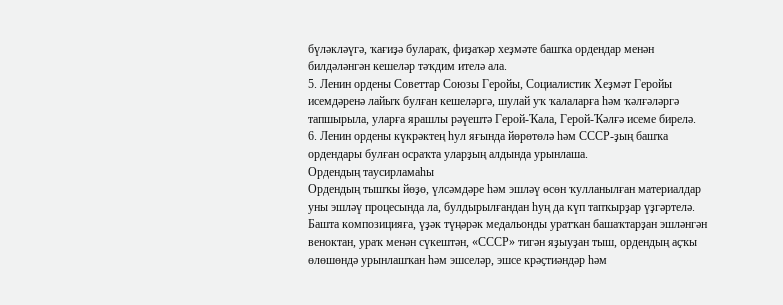бүләкләүгә, ҡағиҙә булараҡ, фиҙаҡәр хеҙмәте башҡа ордендар менән билдәләнгән кешеләр тәҡдим ителә ала.
5. Ленин ордены Советтар Союзы Геройы, Социалистик Хеҙмәт Геройы исемдәренә лайыҡ булған кешеләргә, шулай уҡ ҡалаларға һәм ҡәлғәләргә тапшырыла, уларға ярашлы рәүештә Герой-Ҡала, Герой-Ҡәлғә исеме бирелә.
6. Ленин ордены күкрәктең һул яғында йөрөтөлә һәм СССР-ҙың башҡа ордендары булған осраҡта уларҙың алдында урынлаша.
Ордендың таусирламаһы
Ордендың тышҡы йөҙө, үлсәмдәре һәм эшләү өсөн ҡулланылған материалдар уны эшләү процесында ла, булдырылғандан һуң да күп тапҡырҙар үҙгәртелә.
Башта композицияға, үҙәк түңәрәк медальонды уратҡан башаҡтарҙан эшләнгән веноктан, ураҡ менән сүкештән, «СССР» тигән яҙыуҙан тыш, ордендың аҫҡы өлөшөндә урынлашҡан һәм эшселәр, эшсе крәҫтиәндәр һәм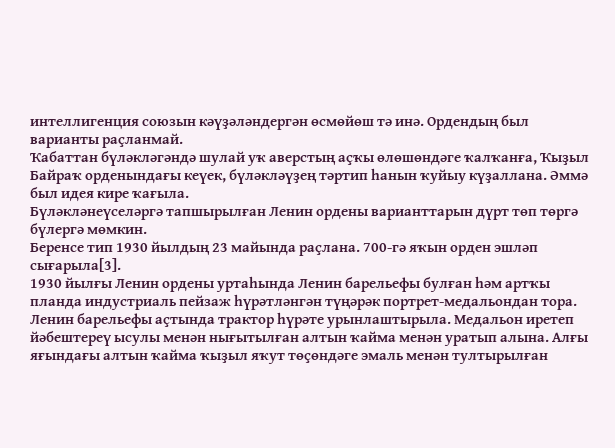интеллигенция союзын кәүҙәләндергән өсмөйөш тә инә. Ордендың был варианты раҫланмай.
Ҡабаттан бүләкләгәндә шулай уҡ аверстың аҫҡы өлөшөндәге ҡалҡанға, Ҡыҙыл Байраҡ орденындағы кеүек, бүләкләүҙең тәртип һанын ҡуйыу күҙаллана. Әммә был идея кире ҡағыла.
Бүләкләнеүселәргә тапшырылған Ленин ордены варианттарын дүрт төп төргә бүлергә мөмкин.
Беренсе тип 1930 йылдың 23 майында раҫлана. 700-гә яҡын орден эшләп сығарыла[3].
1930 йылғы Ленин ордены уртаһында Ленин барельефы булған һәм артҡы планда индустриаль пейзаж һүрәтләнгән түңәрәк портрет-медальондан тора. Ленин барельефы аҫтында трактор һүрәте урынлаштырыла. Медальон иретеп йәбештереү ысулы менән нығытылған алтын ҡайма менән уратып алына. Алғы яғындағы алтын ҡайма ҡыҙыл яҡут төҫөндәге эмаль менән тултырылған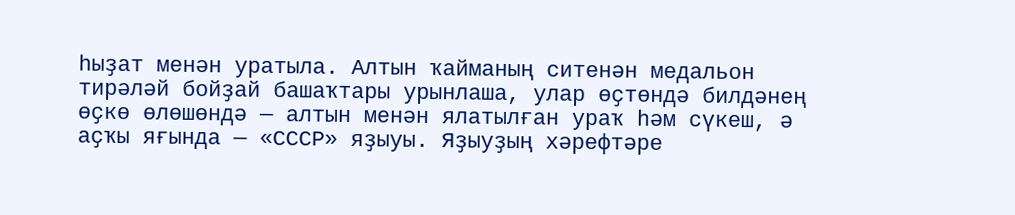һыҙат менән уратыла. Алтын ҡайманың ситенән медальон тирәләй бойҙай башаҡтары урынлаша, улар өҫтөндә билдәнең өҫкө өлөшөндә — алтын менән ялатылған ураҡ һәм сүкеш, ә аҫҡы яғында — «СССР» яҙыуы. Яҙыуҙың хәрефтәре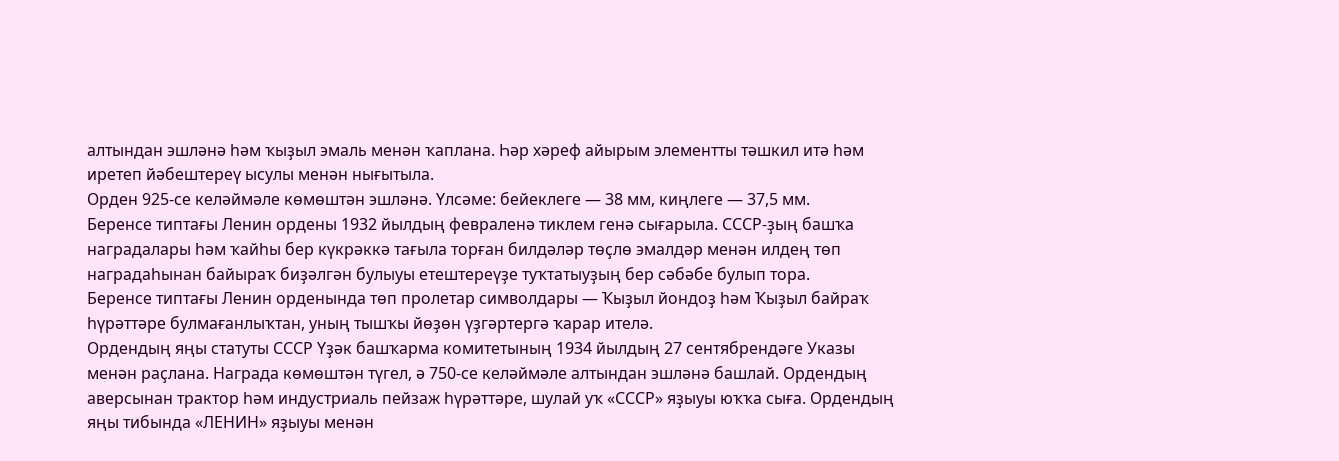алтындан эшләнә һәм ҡыҙыл эмаль менән ҡаплана. Һәр хәреф айырым элементты тәшкил итә һәм иретеп йәбештереү ысулы менән нығытыла.
Орден 925-се келәймәле көмөштән эшләнә. Үлсәме: бейеклеге — 38 мм, киңлеге — 37,5 мм.
Беренсе типтағы Ленин ордены 1932 йылдың февраленә тиклем генә сығарыла. СССР-ҙың башҡа наградалары һәм ҡайһы бер күкрәккә тағыла торған билдәләр төҫлө эмалдәр менән илдең төп наградаһынан байыраҡ биҙәлгән булыуы етештереүҙе туҡтатыуҙың бер сәбәбе булып тора.
Беренсе типтағы Ленин орденында төп пролетар символдары — Ҡыҙыл йондоҙ һәм Ҡыҙыл байраҡ һүрәттәре булмағанлыҡтан, уның тышҡы йөҙөн үҙгәртергә ҡарар ителә.
Ордендың яңы статуты СССР Үҙәк башҡарма комитетының 1934 йылдың 27 сентябрендәге Указы менән раҫлана. Награда көмөштән түгел, ә 750-се келәймәле алтындан эшләнә башлай. Ордендың аверсынан трактор һәм индустриаль пейзаж һүрәттәре, шулай уҡ «СССР» яҙыуы юҡҡа сыға. Ордендың яңы тибында «ЛЕНИН» яҙыуы менән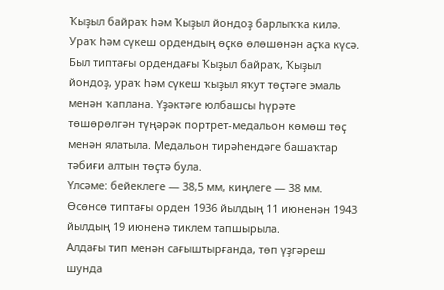Ҡыҙыл байраҡ һәм Ҡыҙыл йондоҙ барлыҡҡа килә. Ураҡ һәм сүкеш ордендың өҫкө өлөшөнән аҫҡа күсә. Был типтағы ордендағы Ҡыҙыл байраҡ, Ҡыҙыл йондоҙ, ураҡ һәм сүкеш ҡыҙыл яҡут төҫтәге эмаль менән ҡаплана. Үҙәктәге юлбашсы һүрәте төшөрөлгән түңәрәк портрет-медальон көмөш төҫ менән ялатыла. Медальон тирәһендәге башаҡтар тәбиғи алтын төҫтә була.
Үлсәме: бейеклеге — 38,5 мм, киңлеге — 38 мм.
Өсөнсө типтағы орден 1936 йылдың 11 июненән 1943 йылдың 19 июненә тиклем тапшырыла.
Алдағы тип менән сағыштырғанда, төп үҙгәреш шунда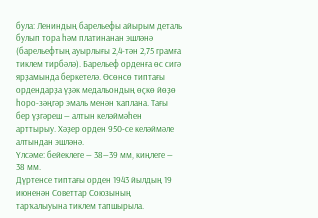була: Лениндың барельефы айырым деталь булып тора һәм платинанан эшләнә (барельефтың ауырлығы 2,4-тән 2,75 грамға тиклем тирбәлә). Барельеф орденға өс сигә ярҙамында беркетелә. Өсөнсө типтағы ордендарҙа үҙәк медальондың өҫкө йөҙө һоро-зәңгәр эмаль менән ҡаплана. Тағы бер үҙгәреш — алтын келәймәһен арттырыу. Хәҙер орден 950-се келәймәле алтындан эшләнә.
Үлсәме: бейеклеге — 38—39 мм, киңлеге — 38 мм.
Дүртенсе типтағы орден 1943 йылдың 19 июненән Советтар Союзының тарҡалыуына тиклем тапшырыла.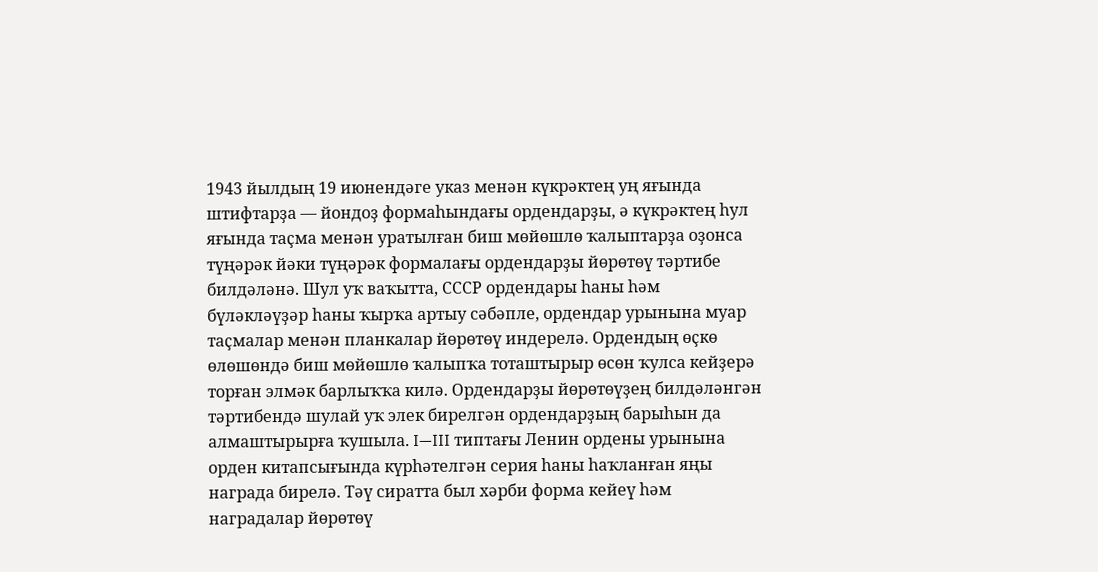1943 йылдың 19 июнендәге указ менән күкрәктең уң яғында штифтарҙа — йондоҙ формаһындағы ордендарҙы, ә күкрәктең һул яғында таҫма менән уратылған биш мөйөшлө ҡалыптарҙа оҙонса түңәрәк йәки түңәрәк формалағы ордендарҙы йөрөтөү тәртибе билдәләнә. Шул уҡ ваҡытта, СССР ордендары һаны һәм бүләкләүҙәр һаны ҡырҡа артыу сәбәпле, ордендар урынына муар таҫмалар менән планкалар йөрөтөү индерелә. Ордендың өҫкө өлөшөндә биш мөйөшлө ҡалыпҡа тоташтырыр өсөн ҡулса кейҙерә торған элмәк барлыҡҡа килә. Ордендарҙы йөрөтөүҙең билдәләнгән тәртибендә шулай уҡ элек бирелгән ордендарҙың барыһын да алмаштырырға ҡушыла. I—III типтағы Ленин ордены урынына орден китапсығында күрһәтелгән серия һаны һаҡланған яңы награда бирелә. Тәү сиратта был хәрби форма кейеү һәм наградалар йөрөтөү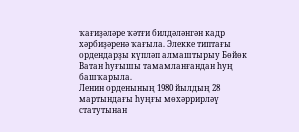ҡағиҙәләре ҡәтғи билдәләнгән кадр хәрбиҙәренә ҡағыла. Элекке типтағы ордендарҙы күпләп алмаштырыу Бөйөк Ватан һуғышы тамамланғандан һуң башҡарыла.
Ленин орденының 1980 йылдың 28 мартындағы һуңғы мөхәррирләү статутынан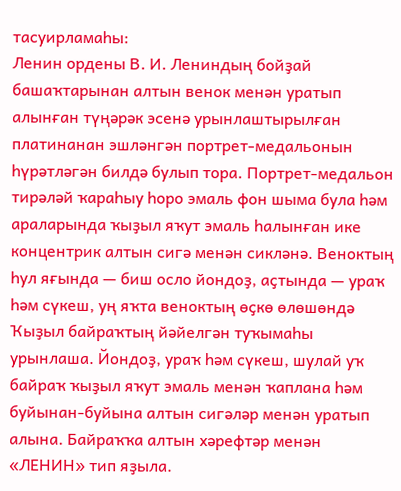тасуирламаһы:
Ленин ордены В. И. Лениндың бойҙай башаҡтарынан алтын венок менән уратып алынған түңәрәк эсенә урынлаштырылған платинанан эшләнгән портрет-медальонын һүрәтләгән билдә булып тора. Портрет-медальон тирәләй ҡараһыу һоро эмаль фон шыма була һәм араларында ҡыҙыл яҡут эмаль һалынған ике концентрик алтын сигә менән сикләнә. Веноктың һул яғында — биш осло йондоҙ, аҫтында — ураҡ һәм сүкеш, уң яҡта веноктың өҫкө өлөшөндә Ҡыҙыл байраҡтың йәйелгән туҡымаһы урынлаша. Йондоҙ, ураҡ һәм сүкеш, шулай уҡ байраҡ ҡыҙыл яҡут эмаль менән ҡаплана һәм буйынан-буйына алтын сигәләр менән уратып алына. Байраҡҡа алтын хәрефтәр менән «ЛЕНИН» тип яҙыла.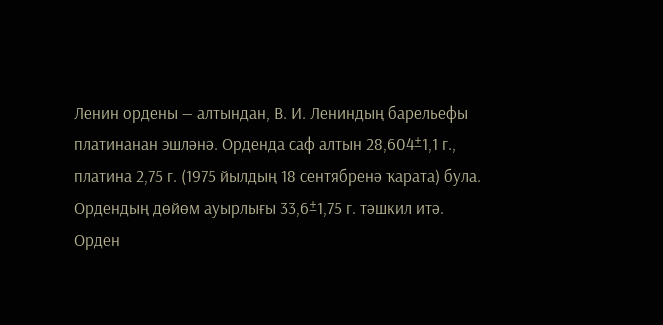Ленин ордены — алтындан, В. И. Лениндың барельефы платинанан эшләнә. Орденда саф алтын 28,604±1,1 г., платина 2,75 г. (1975 йылдың 18 сентябренә ҡарата) була. Ордендың дөйөм ауырлығы 33,6±1,75 г. тәшкил итә.
Орден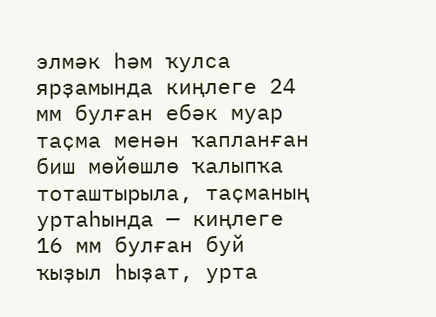элмәк һәм ҡулса ярҙамында киңлеге 24 мм булған ебәк муар таҫма менән ҡапланған биш мөйөшлө ҡалыпҡа тоташтырыла, таҫманың уртаһында — киңлеге 16 мм булған буй ҡыҙыл һыҙат, урта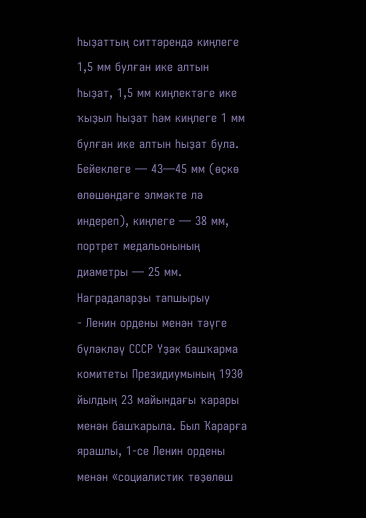һыҙаттың ситтәрендә киңлеге 1,5 мм булған ике алтын һыҙат, 1,5 мм киңлектәге ике ҡыҙыл һыҙат һәм киңлеге 1 мм булған ике алтын һыҙат була.
Бейеклеге — 43—45 мм (өҫкө өлөшөндәге элмәкте лә индереп), киңлеге — 38 мм, портрет медальонының диаметры — 25 мм.
Наградаларҙы тапшырыу
- Ленин ордены менән тәүге бүләкләү СССР Үҙәк башҡарма комитеты Президиумының 1930 йылдың 23 майындағы ҡарары менән башҡарыла. Был Ҡарарға ярашлы, 1-се Ленин ордены менән «социалистик төҙөлөш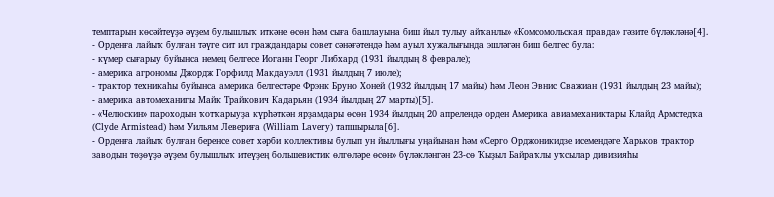темптарын көсәйтеүҙә әүҙем булышлыҡ иткәне өсөн һәм сыға башлауына биш йыл тулыу айҡанлы» «Комсомольская правда» гәзите бүләкләнә[4].
- Орденға лайыҡ булған тәүге сит ил граждандары совет сәнәғәтендә һәм ауыл хужалығында эшләгән биш белгес була:
- күмер сығарыу буйынса немец белгесе Иоганн Георг Либхард (1931 йылдың 8 феврале);
- америка агрономы Джордж Горфилд Макдауэлл (1931 йылдың 7 июле);
- трактор техникаһы буйынса америка белгестәре Фрэнк Бруно Хоней (1932 йылдың 17 майы) һәм Леон Эвнис Сважиан (1931 йылдың 23 майы);
- америка автомеханигы Майк Трайкович Кадарьян (1934 йылдың 27 марты)[5].
- «Челюскин» пароходын ҡотҡарыуҙа күрһәткән ярҙамдары өсөн 1934 йылдың 20 апрелендә орден Америка авиамеханиктары Клайд Армстедҡа (Clyde Armistead) һәм Уильям Левериға (William Lavery) тапшырыла[6].
- Орденға лайыҡ булған беренсе совет хәрби коллективы булып ун йыллығы уңайынан һәм «Серго Орджоникидзе исемендәге Харьков трактор заводын төҙөүҙә әүҙем булышлыҡ итеүҙең большевистик өлгөләре өсөн» бүләкләнгән 23-сө Ҡыҙыл Байраҡлы уҡсылар дивизияһы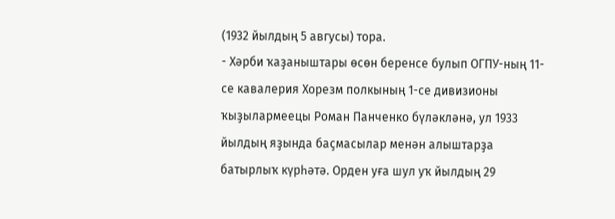(1932 йылдың 5 авгусы) тора.
- Хәрби ҡаҙаныштары өсөн беренсе булып ОГПУ-ның 11-се кавалерия Хорезм полкының 1-се дивизионы ҡыҙылармеецы Роман Панченко бүләкләнә, ул 1933 йылдың яҙында баҫмасылар менән алыштарҙа батырлыҡ күрһәтә. Орден уға шул уҡ йылдың 29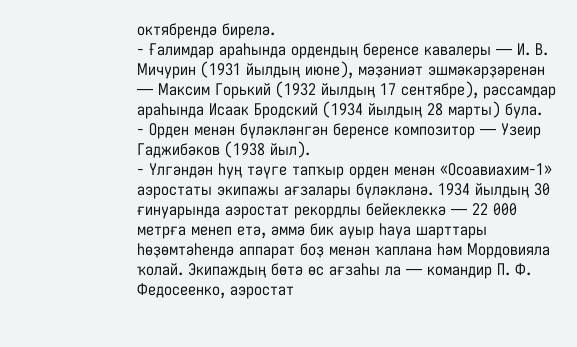октябрендә бирелә.
- Ғалимдар араһында ордендың беренсе кавалеры — И. В. Мичурин (1931 йылдың июне), мәҙәниәт эшмәкәрҙәренән — Максим Горький (1932 йылдың 17 сентябре), рәссамдар араһында Исаак Бродский (1934 йылдың 28 марты) була.
- Орден менән бүләкләнгән беренсе композитор — Узеир Гаджибәков (1938 йыл).
- Үлгәндән һуң тәүге тапҡыр орден менән «Осоавиахим-1» аэростаты экипажы ағзалары бүләкләнә. 1934 йылдың 30 ғинуарында аэростат рекордлы бейеклеккә — 22 000 метрға менеп етә, әммә бик ауыр һауа шарттары һөҙөмтәһендә аппарат боҙ менән ҡаплана һәм Мордовияла ҡолай. Экипаждың бөтә өс ағзаһы ла — командир П. Ф. Федосеенко, аэростат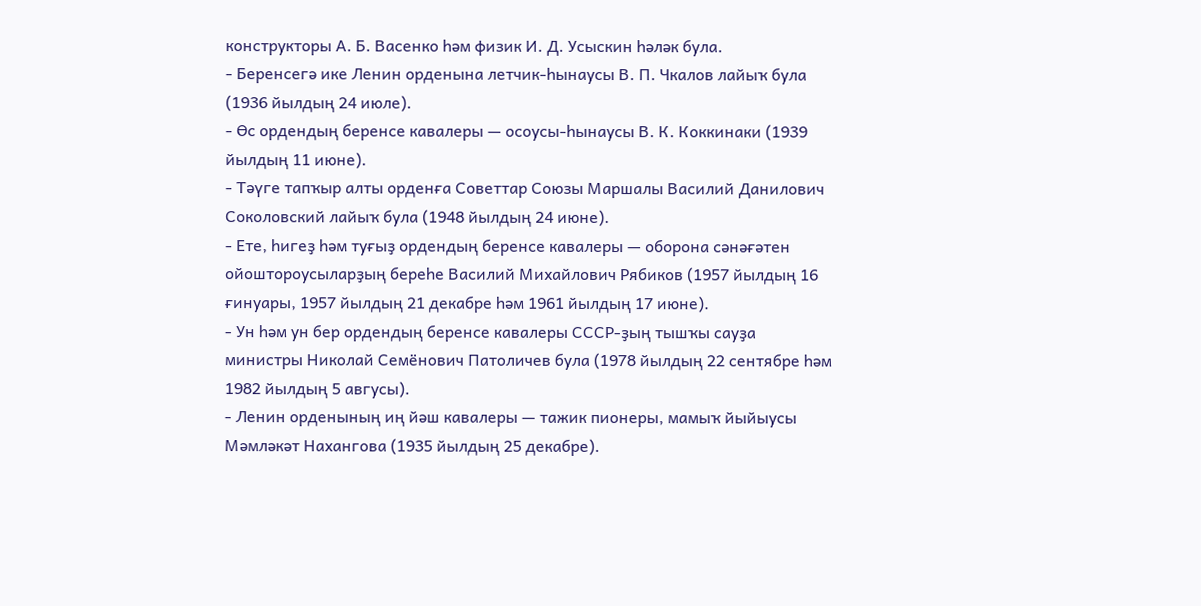конструкторы А. Б. Васенко һәм физик И. Д. Усыскин һәләк була.
- Беренсегә ике Ленин орденына летчик-һынаусы В. П. Чкалов лайыҡ була (1936 йылдың 24 июле).
- Өс ордендың беренсе кавалеры — осоусы-һынаусы В. К. Коккинаки (1939 йылдың 11 июне).
- Тәүге тапҡыр алты орденға Советтар Союзы Маршалы Василий Данилович Соколовский лайыҡ була (1948 йылдың 24 июне).
- Ете, һигеҙ һәм туғыҙ ордендың беренсе кавалеры — оборона сәнәғәтен ойоштороусыларҙың береһе Василий Михайлович Рябиков (1957 йылдың 16 ғинуары, 1957 йылдың 21 декабре һәм 1961 йылдың 17 июне).
- Ун һәм ун бер ордендың беренсе кавалеры СССР-ҙың тышҡы сауҙа министры Николай Семёнович Патоличев була (1978 йылдың 22 сентябре һәм 1982 йылдың 5 авгусы).
- Ленин орденының иң йәш кавалеры — тажик пионеры, мамыҡ йыйыусы Мәмләкәт Нахангова (1935 йылдың 25 декабре).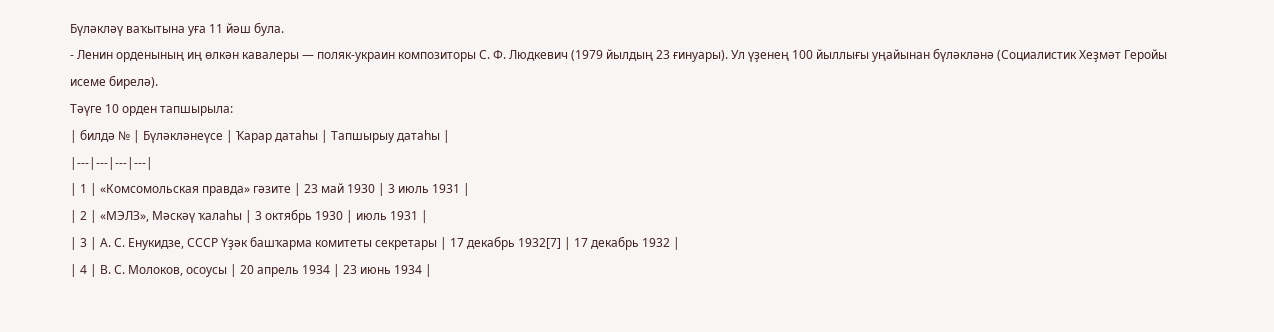Бүләкләү ваҡытына уға 11 йәш була.
- Ленин орденының иң өлкән кавалеры — поляк-украин композиторы С. Ф. Людкевич (1979 йылдың 23 ғинуары). Ул үҙенең 100 йыллығы уңайынан бүләкләнә (Социалистик Хеҙмәт Геройы исеме бирелә).
Тәүге 10 орден тапшырыла:
| билдә № | Бүләкләнеүсе | Ҡарар датаһы | Тапшырыу датаһы |
|---|---|---|---|
| 1 | «Комсомольская правда» гәзите | 23 май 1930 | 3 июль 1931 |
| 2 | «МЭЛЗ», Мәскәү ҡалаһы | 3 октябрь 1930 | июль 1931 |
| 3 | А. С. Енукидзе, СССР Үҙәк башҡарма комитеты секретары | 17 декабрь 1932[7] | 17 декабрь 1932 |
| 4 | В. С. Молоков, осоусы | 20 апрель 1934 | 23 июнь 1934 |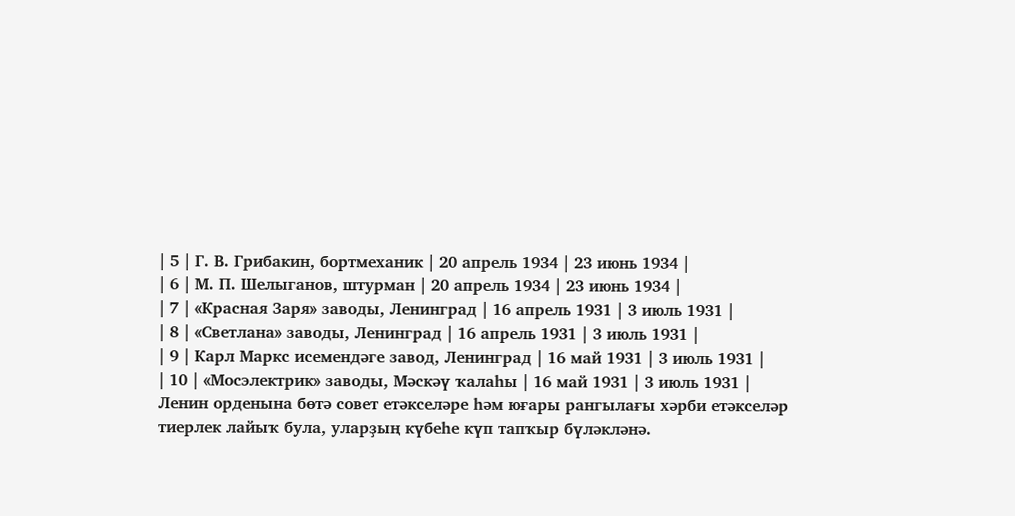| 5 | Г. В. Грибакин, бортмеханик | 20 апрель 1934 | 23 июнь 1934 |
| 6 | М. П. Шелыганов, штурман | 20 апрель 1934 | 23 июнь 1934 |
| 7 | «Красная Заря» заводы, Ленинград | 16 апрель 1931 | 3 июль 1931 |
| 8 | «Светлана» заводы, Ленинград | 16 апрель 1931 | 3 июль 1931 |
| 9 | Карл Маркс исемендәге завод, Ленинград | 16 май 1931 | 3 июль 1931 |
| 10 | «Мосэлектрик» заводы, Мәскәү ҡалаһы | 16 май 1931 | 3 июль 1931 |
Ленин орденына бөтә совет етәкселәре һәм юғары рангылағы хәрби етәкселәр тиерлек лайыҡ була, уларҙың күбеһе күп тапҡыр бүләкләнә.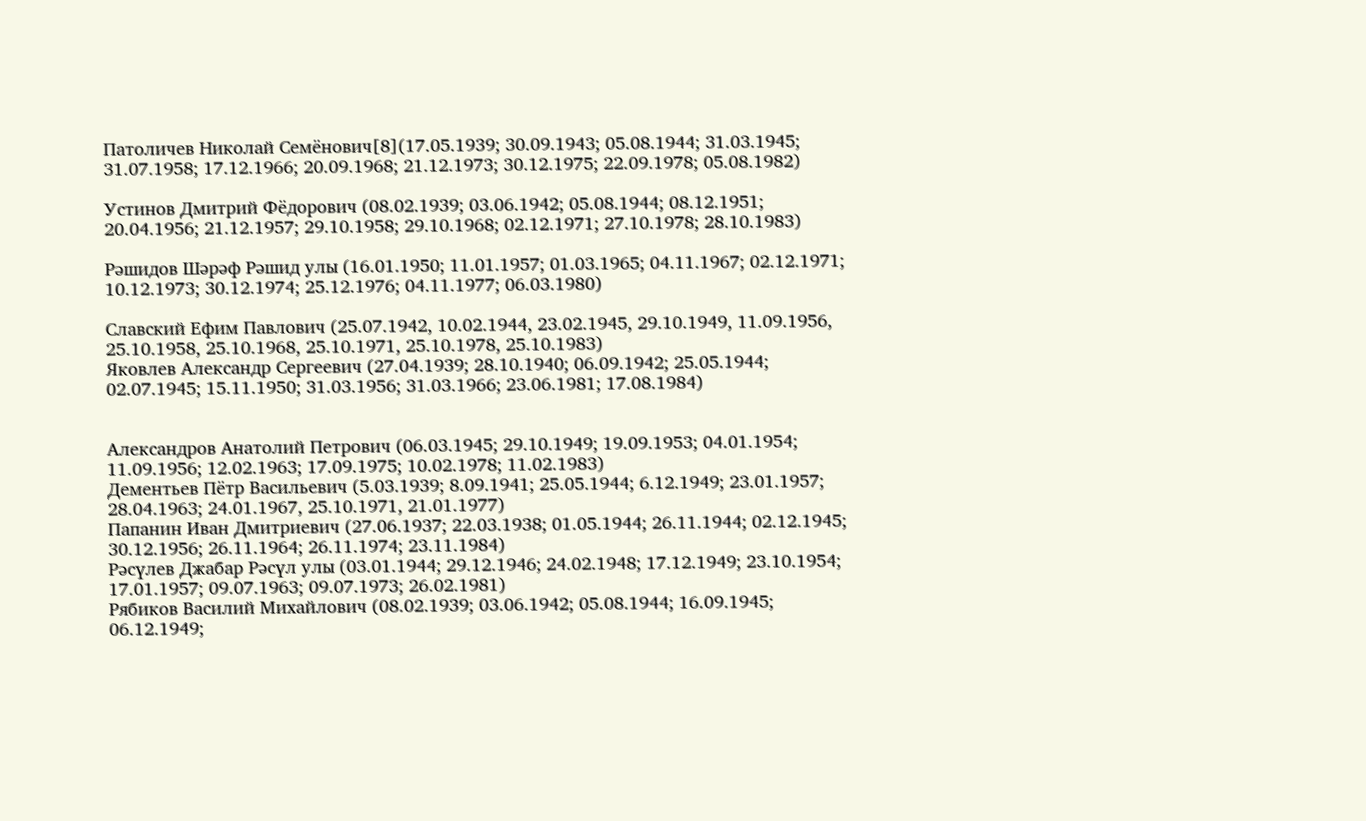Патоличев Николай Семёнович[8](17.05.1939; 30.09.1943; 05.08.1944; 31.03.1945; 31.07.1958; 17.12.1966; 20.09.1968; 21.12.1973; 30.12.1975; 22.09.1978; 05.08.1982)

Устинов Дмитрий Фёдорович (08.02.1939; 03.06.1942; 05.08.1944; 08.12.1951; 20.04.1956; 21.12.1957; 29.10.1958; 29.10.1968; 02.12.1971; 27.10.1978; 28.10.1983)

Рәшидов Шәрәф Рәшид улы (16.01.1950; 11.01.1957; 01.03.1965; 04.11.1967; 02.12.1971; 10.12.1973; 30.12.1974; 25.12.1976; 04.11.1977; 06.03.1980)

Славский Ефим Павлович (25.07.1942, 10.02.1944, 23.02.1945, 29.10.1949, 11.09.1956, 25.10.1958, 25.10.1968, 25.10.1971, 25.10.1978, 25.10.1983)
Яковлев Александр Сергеевич (27.04.1939; 28.10.1940; 06.09.1942; 25.05.1944; 02.07.1945; 15.11.1950; 31.03.1956; 31.03.1966; 23.06.1981; 17.08.1984)


Александров Анатолий Петрович (06.03.1945; 29.10.1949; 19.09.1953; 04.01.1954; 11.09.1956; 12.02.1963; 17.09.1975; 10.02.1978; 11.02.1983)
Дементьев Пётр Васильевич (5.03.1939; 8.09.1941; 25.05.1944; 6.12.1949; 23.01.1957; 28.04.1963; 24.01.1967, 25.10.1971, 21.01.1977)
Папанин Иван Дмитриевич (27.06.1937; 22.03.1938; 01.05.1944; 26.11.1944; 02.12.1945; 30.12.1956; 26.11.1964; 26.11.1974; 23.11.1984)
Рәсүлев Джабар Рәсүл улы (03.01.1944; 29.12.1946; 24.02.1948; 17.12.1949; 23.10.1954; 17.01.1957; 09.07.1963; 09.07.1973; 26.02.1981)
Рябиков Василий Михайлович (08.02.1939; 03.06.1942; 05.08.1944; 16.09.1945; 06.12.1949;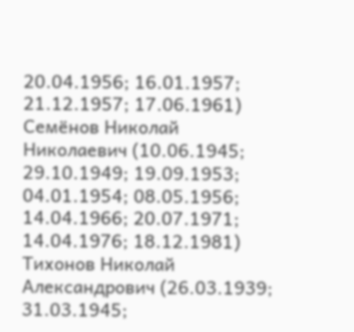20.04.1956; 16.01.1957; 21.12.1957; 17.06.1961)
Семёнов Николай Николаевич (10.06.1945; 29.10.1949; 19.09.1953; 04.01.1954; 08.05.1956; 14.04.1966; 20.07.1971; 14.04.1976; 18.12.1981)
Тихонов Николай Александрович (26.03.1939; 31.03.1945;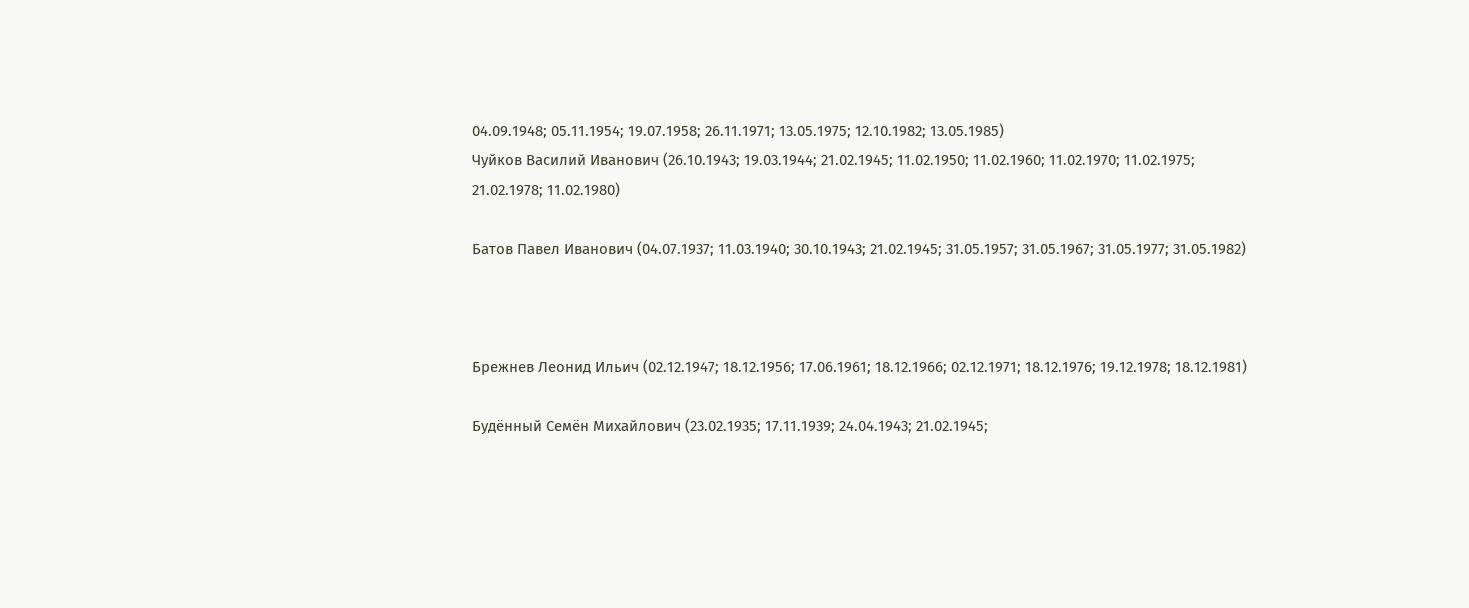04.09.1948; 05.11.1954; 19.07.1958; 26.11.1971; 13.05.1975; 12.10.1982; 13.05.1985)
Чуйков Василий Иванович (26.10.1943; 19.03.1944; 21.02.1945; 11.02.1950; 11.02.1960; 11.02.1970; 11.02.1975; 21.02.1978; 11.02.1980)

Батов Павел Иванович (04.07.1937; 11.03.1940; 30.10.1943; 21.02.1945; 31.05.1957; 31.05.1967; 31.05.1977; 31.05.1982)



Брежнев Леонид Ильич (02.12.1947; 18.12.1956; 17.06.1961; 18.12.1966; 02.12.1971; 18.12.1976; 19.12.1978; 18.12.1981)

Будённый Семён Михайлович (23.02.1935; 17.11.1939; 24.04.1943; 21.02.1945;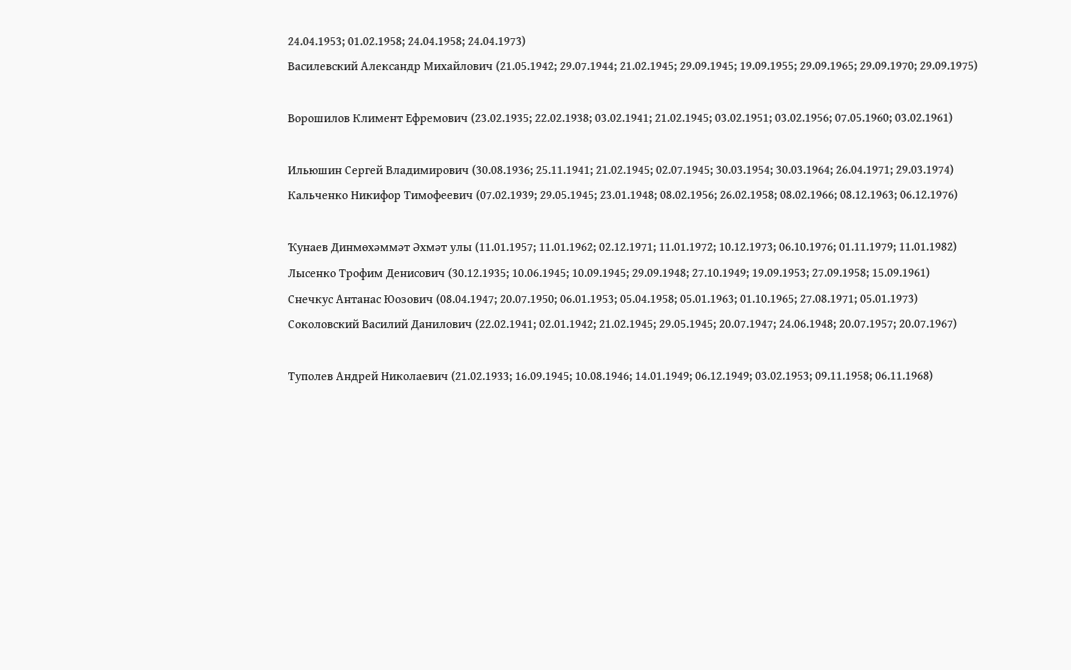24.04.1953; 01.02.1958; 24.04.1958; 24.04.1973)
Василевский Александр Михайлович (21.05.1942; 29.07.1944; 21.02.1945; 29.09.1945; 19.09.1955; 29.09.1965; 29.09.1970; 29.09.1975)

Ворошилов Климент Ефремович (23.02.1935; 22.02.1938; 03.02.1941; 21.02.1945; 03.02.1951; 03.02.1956; 07.05.1960; 03.02.1961)

Ильюшин Сергей Владимирович (30.08.1936; 25.11.1941; 21.02.1945; 02.07.1945; 30.03.1954; 30.03.1964; 26.04.1971; 29.03.1974)
Кальченко Никифор Тимофеевич (07.02.1939; 29.05.1945; 23.01.1948; 08.02.1956; 26.02.1958; 08.02.1966; 08.12.1963; 06.12.1976)

Ҡунаев Динмөхәммәт Әхмәт улы (11.01.1957; 11.01.1962; 02.12.1971; 11.01.1972; 10.12.1973; 06.10.1976; 01.11.1979; 11.01.1982)
Лысенко Трофим Денисович (30.12.1935; 10.06.1945; 10.09.1945; 29.09.1948; 27.10.1949; 19.09.1953; 27.09.1958; 15.09.1961)
Снечкус Антанас Юозович (08.04.1947; 20.07.1950; 06.01.1953; 05.04.1958; 05.01.1963; 01.10.1965; 27.08.1971; 05.01.1973)
Соколовский Василий Данилович (22.02.1941; 02.01.1942; 21.02.1945; 29.05.1945; 20.07.1947; 24.06.1948; 20.07.1957; 20.07.1967)

Туполев Андрей Николаевич (21.02.1933; 16.09.1945; 10.08.1946; 14.01.1949; 06.12.1949; 03.02.1953; 09.11.1958; 06.11.1968)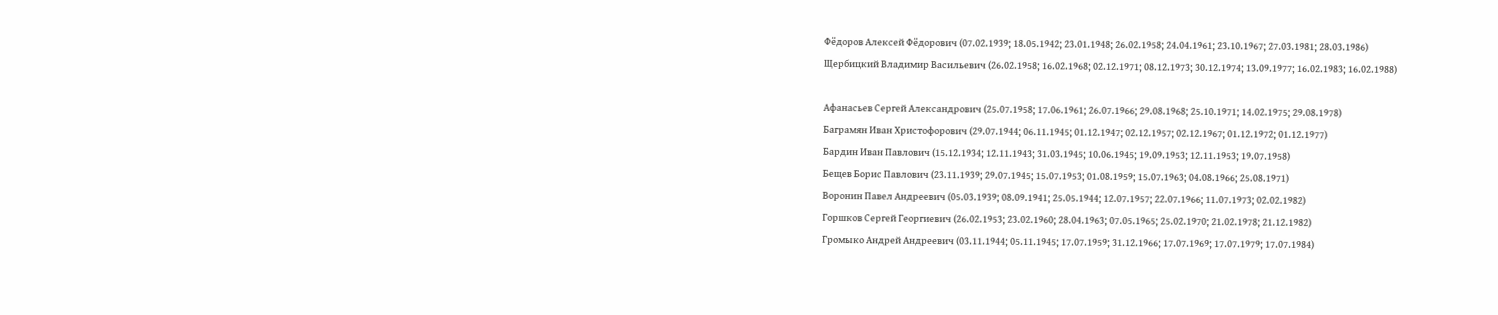Фёдоров Алексей Фёдорович (07.02.1939; 18.05.1942; 23.01.1948; 26.02.1958; 24.04.1961; 23.10.1967; 27.03.1981; 28.03.1986)
Щербицкий Владимир Васильевич (26.02.1958; 16.02.1968; 02.12.1971; 08.12.1973; 30.12.1974; 13.09.1977; 16.02.1983; 16.02.1988)

Афанасьев Сергей Александрович (25.07.1958; 17.06.1961; 26.07.1966; 29.08.1968; 25.10.1971; 14.02.1975; 29.08.1978)
Баграмян Иван Христофорович (29.07.1944; 06.11.1945; 01.12.1947; 02.12.1957; 02.12.1967; 01.12.1972; 01.12.1977)
Бардин Иван Павлович (15.12.1934; 12.11.1943; 31.03.1945; 10.06.1945; 19.09.1953; 12.11.1953; 19.07.1958)
Бещев Борис Павлович (23.11.1939; 29.07.1945; 15.07.1953; 01.08.1959; 15.07.1963; 04.08.1966; 25.08.1971)
Воронин Павел Андреевич (05.03.1939; 08.09.1941; 25.05.1944; 12.07.1957; 22.07.1966; 11.07.1973; 02.02.1982)
Горшков Сергей Георгиевич (26.02.1953; 23.02.1960; 28.04.1963; 07.05.1965; 25.02.1970; 21.02.1978; 21.12.1982)
Громыко Андрей Андреевич (03.11.1944; 05.11.1945; 17.07.1959; 31.12.1966; 17.07.1969; 17.07.1979; 17.07.1984)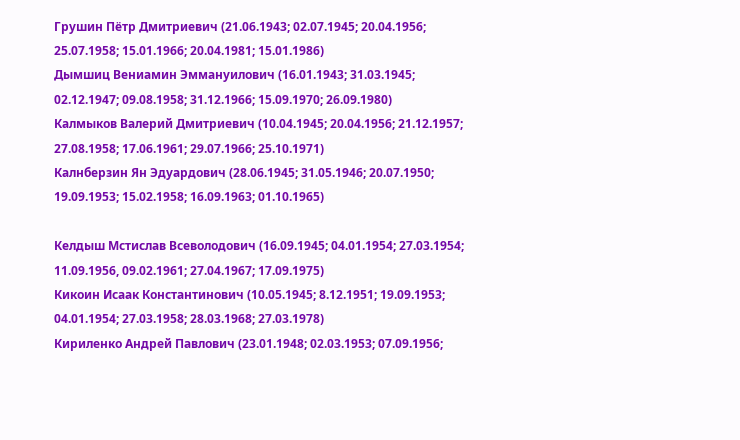Грушин Пётр Дмитриевич (21.06.1943; 02.07.1945; 20.04.1956; 25.07.1958; 15.01.1966; 20.04.1981; 15.01.1986)
Дымшиц Вениамин Эммануилович (16.01.1943; 31.03.1945; 02.12.1947; 09.08.1958; 31.12.1966; 15.09.1970; 26.09.1980)
Калмыков Валерий Дмитриевич (10.04.1945; 20.04.1956; 21.12.1957; 27.08.1958; 17.06.1961; 29.07.1966; 25.10.1971)
Калнберзин Ян Эдуардович (28.06.1945; 31.05.1946; 20.07.1950; 19.09.1953; 15.02.1958; 16.09.1963; 01.10.1965)

Келдыш Мстислав Всеволодович (16.09.1945; 04.01.1954; 27.03.1954; 11.09.1956, 09.02.1961; 27.04.1967; 17.09.1975)
Кикоин Исаак Константинович (10.05.1945; 8.12.1951; 19.09.1953; 04.01.1954; 27.03.1958; 28.03.1968; 27.03.1978)
Кириленко Андрей Павлович (23.01.1948; 02.03.1953; 07.09.1956;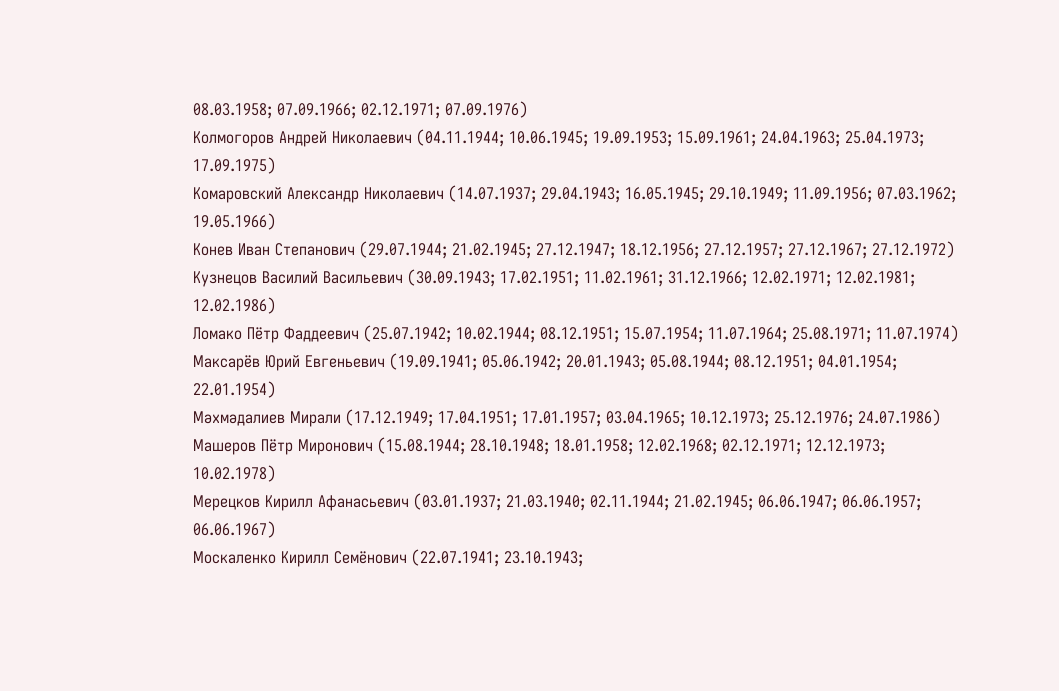08.03.1958; 07.09.1966; 02.12.1971; 07.09.1976)
Колмогоров Андрей Николаевич (04.11.1944; 10.06.1945; 19.09.1953; 15.09.1961; 24.04.1963; 25.04.1973; 17.09.1975)
Комаровский Александр Николаевич (14.07.1937; 29.04.1943; 16.05.1945; 29.10.1949; 11.09.1956; 07.03.1962; 19.05.1966)
Конев Иван Степанович (29.07.1944; 21.02.1945; 27.12.1947; 18.12.1956; 27.12.1957; 27.12.1967; 27.12.1972)
Кузнецов Василий Васильевич (30.09.1943; 17.02.1951; 11.02.1961; 31.12.1966; 12.02.1971; 12.02.1981; 12.02.1986)
Ломако Пётр Фаддеевич (25.07.1942; 10.02.1944; 08.12.1951; 15.07.1954; 11.07.1964; 25.08.1971; 11.07.1974)
Максарёв Юрий Евгеньевич (19.09.1941; 05.06.1942; 20.01.1943; 05.08.1944; 08.12.1951; 04.01.1954; 22.01.1954)
Мәхмәдалиев Мирали (17.12.1949; 17.04.1951; 17.01.1957; 03.04.1965; 10.12.1973; 25.12.1976; 24.07.1986)
Машеров Пётр Миронович (15.08.1944; 28.10.1948; 18.01.1958; 12.02.1968; 02.12.1971; 12.12.1973; 10.02.1978)
Мерецков Кирилл Афанасьевич (03.01.1937; 21.03.1940; 02.11.1944; 21.02.1945; 06.06.1947; 06.06.1957; 06.06.1967)
Москаленко Кирилл Семёнович (22.07.1941; 23.10.1943;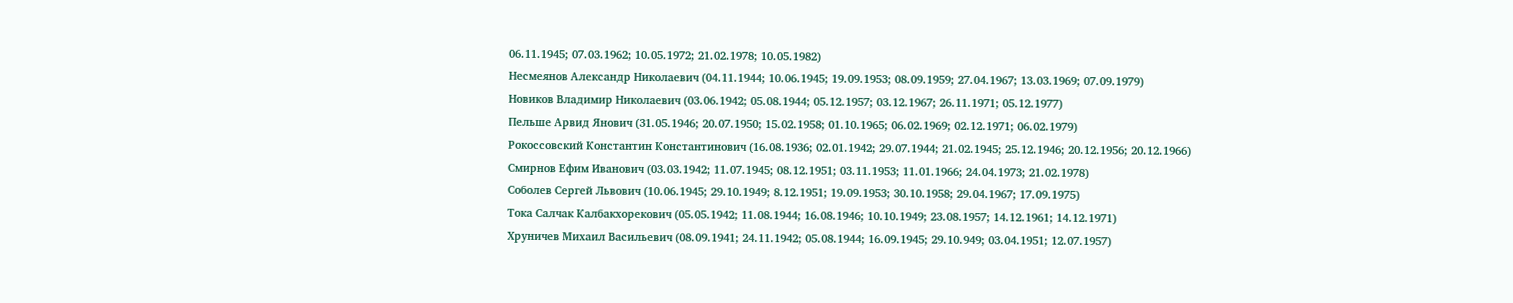06.11.1945; 07.03.1962; 10.05.1972; 21.02.1978; 10.05.1982)
Несмеянов Александр Николаевич (04.11.1944; 10.06.1945; 19.09.1953; 08.09.1959; 27.04.1967; 13.03.1969; 07.09.1979)
Новиков Владимир Николаевич (03.06.1942; 05.08.1944; 05.12.1957; 03.12.1967; 26.11.1971; 05.12.1977)
Пельше Арвид Янович (31.05.1946; 20.07.1950; 15.02.1958; 01.10.1965; 06.02.1969; 02.12.1971; 06.02.1979)
Рокоссовский Константин Константинович (16.08.1936; 02.01.1942; 29.07.1944; 21.02.1945; 25.12.1946; 20.12.1956; 20.12.1966)
Смирнов Ефим Иванович (03.03.1942; 11.07.1945; 08.12.1951; 03.11.1953; 11.01.1966; 24.04.1973; 21.02.1978)
Соболев Сергей Львович (10.06.1945; 29.10.1949; 8.12.1951; 19.09.1953; 30.10.1958; 29.04.1967; 17.09.1975)
Тока Салчак Калбакхорекович (05.05.1942; 11.08.1944; 16.08.1946; 10.10.1949; 23.08.1957; 14.12.1961; 14.12.1971)
Хруничев Михаил Васильевич (08.09.1941; 24.11.1942; 05.08.1944; 16.09.1945; 29.10.949; 03.04.1951; 12.07.1957)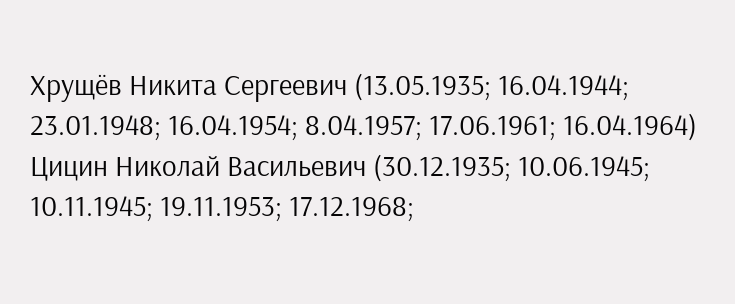Хрущёв Никита Сергеевич (13.05.1935; 16.04.1944; 23.01.1948; 16.04.1954; 8.04.1957; 17.06.1961; 16.04.1964)
Цицин Николай Васильевич (30.12.1935; 10.06.1945; 10.11.1945; 19.11.1953; 17.12.1968;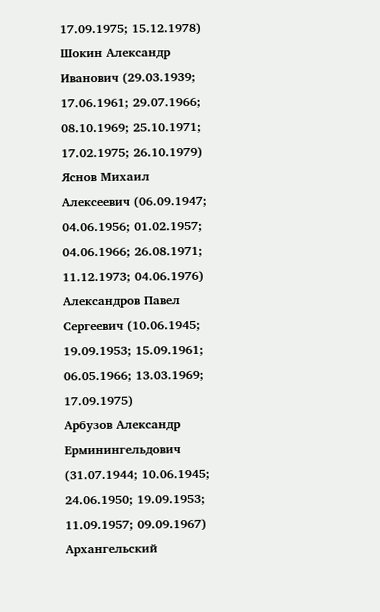17.09.1975; 15.12.1978)
Шокин Александр Иванович (29.03.1939; 17.06.1961; 29.07.1966; 08.10.1969; 25.10.1971; 17.02.1975; 26.10.1979)
Яснов Михаил Алексеевич (06.09.1947; 04.06.1956; 01.02.1957; 04.06.1966; 26.08.1971; 11.12.1973; 04.06.1976)
Александров Павел Сергеевич (10.06.1945; 19.09.1953; 15.09.1961; 06.05.1966; 13.03.1969; 17.09.1975)
Арбузов Александр Ерминингельдович (31.07.1944; 10.06.1945; 24.06.1950; 19.09.1953; 11.09.1957; 09.09.1967)
Архангельский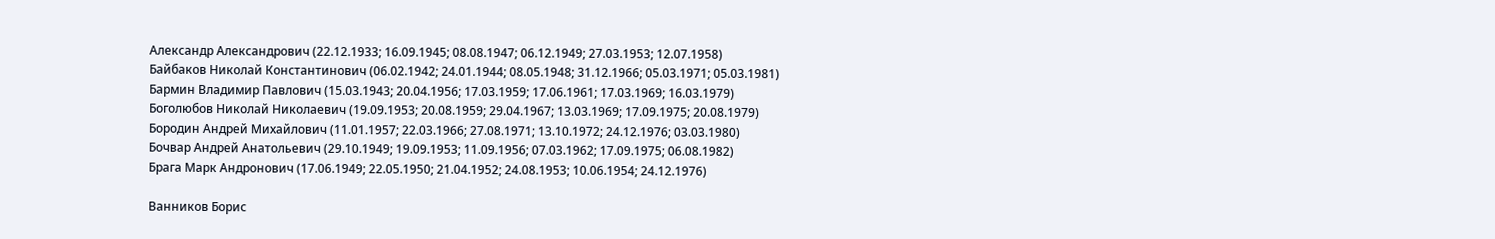Александр Александрович (22.12.1933; 16.09.1945; 08.08.1947; 06.12.1949; 27.03.1953; 12.07.1958)
Байбаков Николай Константинович (06.02.1942; 24.01.1944; 08.05.1948; 31.12.1966; 05.03.1971; 05.03.1981)
Бармин Владимир Павлович (15.03.1943; 20.04.1956; 17.03.1959; 17.06.1961; 17.03.1969; 16.03.1979)
Боголюбов Николай Николаевич (19.09.1953; 20.08.1959; 29.04.1967; 13.03.1969; 17.09.1975; 20.08.1979)
Бородин Андрей Михайлович (11.01.1957; 22.03.1966; 27.08.1971; 13.10.1972; 24.12.1976; 03.03.1980)
Бочвар Андрей Анатольевич (29.10.1949; 19.09.1953; 11.09.1956; 07.03.1962; 17.09.1975; 06.08.1982)
Брага Марк Андронович (17.06.1949; 22.05.1950; 21.04.1952; 24.08.1953; 10.06.1954; 24.12.1976)

Ванников Борис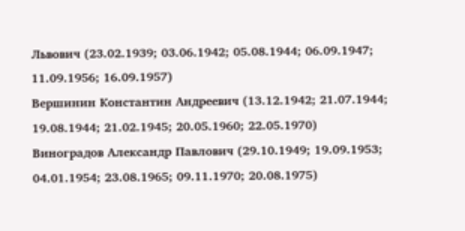Львович (23.02.1939; 03.06.1942; 05.08.1944; 06.09.1947; 11.09.1956; 16.09.1957)
Вершинин Константин Андреевич (13.12.1942; 21.07.1944; 19.08.1944; 21.02.1945; 20.05.1960; 22.05.1970)
Виноградов Александр Павлович (29.10.1949; 19.09.1953; 04.01.1954; 23.08.1965; 09.11.1970; 20.08.1975)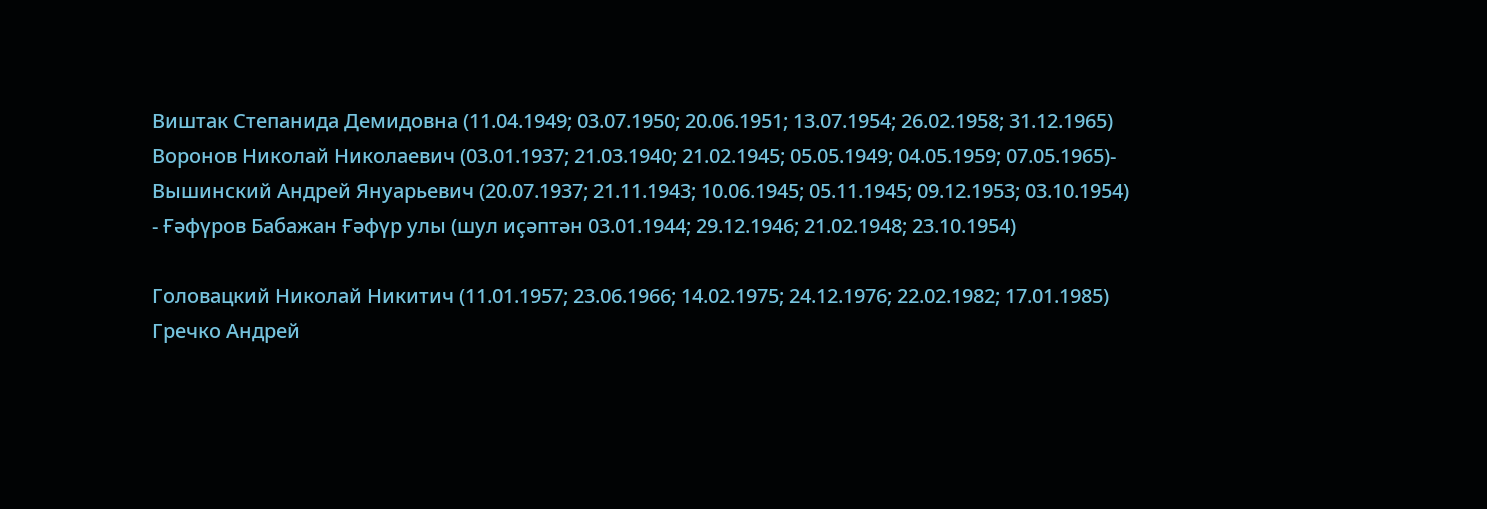Виштак Степанида Демидовна (11.04.1949; 03.07.1950; 20.06.1951; 13.07.1954; 26.02.1958; 31.12.1965)
Воронов Николай Николаевич (03.01.1937; 21.03.1940; 21.02.1945; 05.05.1949; 04.05.1959; 07.05.1965)- Вышинский Андрей Януарьевич (20.07.1937; 21.11.1943; 10.06.1945; 05.11.1945; 09.12.1953; 03.10.1954)
- Ғәфүров Бабажан Ғәфүр улы (шул иҫәптән 03.01.1944; 29.12.1946; 21.02.1948; 23.10.1954)

Головацкий Николай Никитич (11.01.1957; 23.06.1966; 14.02.1975; 24.12.1976; 22.02.1982; 17.01.1985)
Гречко Андрей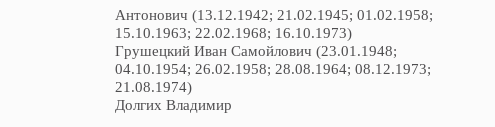Антонович (13.12.1942; 21.02.1945; 01.02.1958; 15.10.1963; 22.02.1968; 16.10.1973)
Грушецкий Иван Самойлович (23.01.1948; 04.10.1954; 26.02.1958; 28.08.1964; 08.12.1973; 21.08.1974)
Долгих Владимир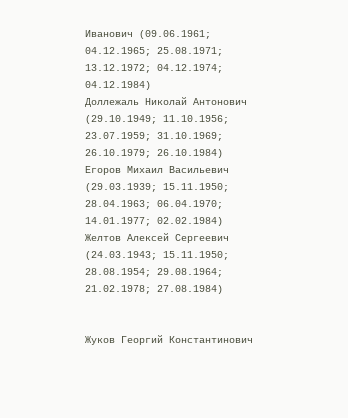Иванович (09.06.1961; 04.12.1965; 25.08.1971; 13.12.1972; 04.12.1974; 04.12.1984)
Доллежаль Николай Антонович (29.10.1949; 11.10.1956; 23.07.1959; 31.10.1969; 26.10.1979; 26.10.1984)
Егоров Михаил Васильевич (29.03.1939; 15.11.1950; 28.04.1963; 06.04.1970; 14.01.1977; 02.02.1984)
Желтов Алексей Сергеевич (24.03.1943; 15.11.1950; 28.08.1954; 29.08.1964; 21.02.1978; 27.08.1984)


Жуков Георгий Константинович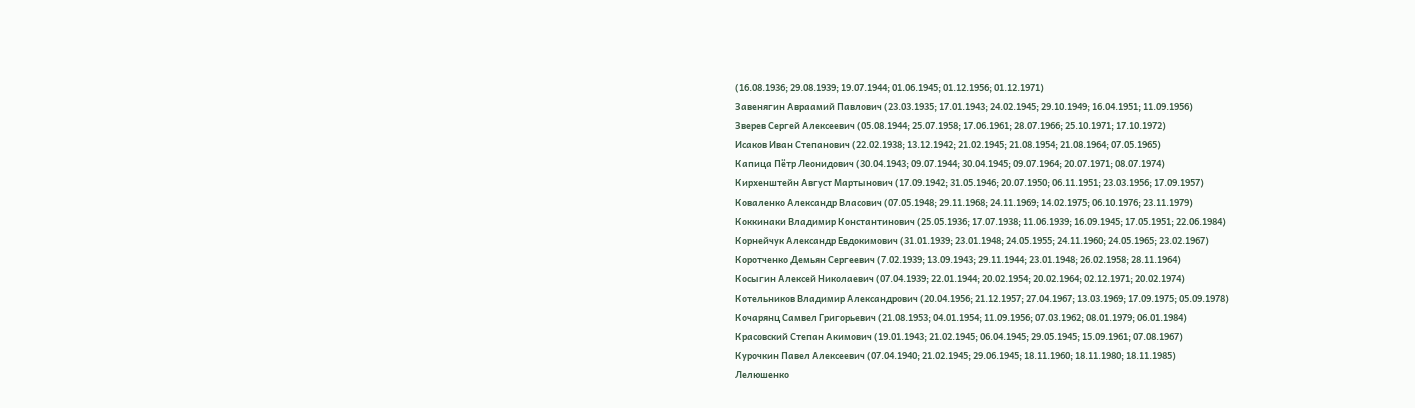(16.08.1936; 29.08.1939; 19.07.1944; 01.06.1945; 01.12.1956; 01.12.1971)
Завенягин Авраамий Павлович (23.03.1935; 17.01.1943; 24.02.1945; 29.10.1949; 16.04.1951; 11.09.1956)
Зверев Сергей Алексеевич (05.08.1944; 25.07.1958; 17.06.1961; 28.07.1966; 25.10.1971; 17.10.1972)
Исаков Иван Степанович (22.02.1938; 13.12.1942; 21.02.1945; 21.08.1954; 21.08.1964; 07.05.1965)
Капица Пётр Леонидович (30.04.1943; 09.07.1944; 30.04.1945; 09.07.1964; 20.07.1971; 08.07.1974)
Кирхенштейн Август Мартынович (17.09.1942; 31.05.1946; 20.07.1950; 06.11.1951; 23.03.1956; 17.09.1957)
Коваленко Александр Власович (07.05.1948; 29.11.1968; 24.11.1969; 14.02.1975; 06.10.1976; 23.11.1979)
Коккинаки Владимир Константинович (25.05.1936; 17.07.1938; 11.06.1939; 16.09.1945; 17.05.1951; 22.06.1984)
Корнейчук Александр Евдокимович (31.01.1939; 23.01.1948; 24.05.1955; 24.11.1960; 24.05.1965; 23.02.1967)
Коротченко Демьян Сергеевич (7.02.1939; 13.09.1943; 29.11.1944; 23.01.1948; 26.02.1958; 28.11.1964)
Косыгин Алексей Николаевич (07.04.1939; 22.01.1944; 20.02.1954; 20.02.1964; 02.12.1971; 20.02.1974)
Котельников Владимир Александрович (20.04.1956; 21.12.1957; 27.04.1967; 13.03.1969; 17.09.1975; 05.09.1978)
Кочарянц Самвел Григорьевич (21.08.1953; 04.01.1954; 11.09.1956; 07.03.1962; 08.01.1979; 06.01.1984)
Красовский Степан Акимович (19.01.1943; 21.02.1945; 06.04.1945; 29.05.1945; 15.09.1961; 07.08.1967)
Курочкин Павел Алексеевич (07.04.1940; 21.02.1945; 29.06.1945; 18.11.1960; 18.11.1980; 18.11.1985)
Лелюшенко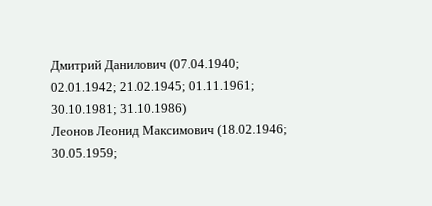Дмитрий Данилович (07.04.1940; 02.01.1942; 21.02.1945; 01.11.1961; 30.10.1981; 31.10.1986)
Леонов Леонид Максимович (18.02.1946; 30.05.1959;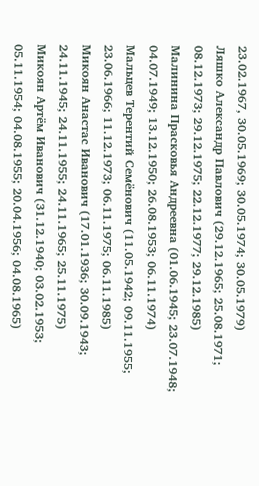23.02.1967, 30.05.1969; 30.05.1974; 30.05.1979)
Ляшко Александр Павлович (29.12.1965; 25.08.1971; 08.12.1973; 29.12.1975; 22.12.1977; 29.12.1985)
Малинина Прасковья Андреевна (01.06.1945; 23.07.1948; 04.07.1949; 13.12.1950; 26.08.1953; 06.11.1974)
Мальцев Терентий Семёнович (11.05.1942; 09.11.1955; 23.06.1966; 11.12.1973; 06.11.1975; 06.11.1985)
Микоян Анастас Иванович (17.01.1936; 30.09.1943; 24.11.1945; 24.11.1955; 24.11.1965; 25.11.1975)
Микоян Артём Иванович (31.12.1940; 03.02.1953; 05.11.1954; 04.08.1955; 20.04.1956; 04.08.1965)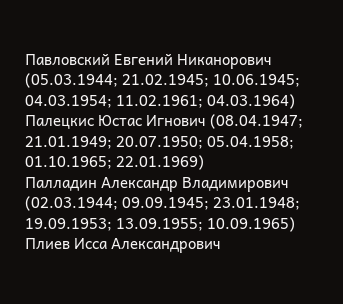Павловский Евгений Никанорович (05.03.1944; 21.02.1945; 10.06.1945; 04.03.1954; 11.02.1961; 04.03.1964)
Палецкис Юстас Игнович (08.04.1947; 21.01.1949; 20.07.1950; 05.04.1958; 01.10.1965; 22.01.1969)
Палладин Александр Владимирович (02.03.1944; 09.09.1945; 23.01.1948; 19.09.1953; 13.09.1955; 10.09.1965)
Плиев Исса Александрович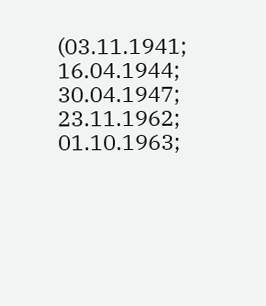(03.11.1941; 16.04.1944; 30.04.1947; 23.11.1962; 01.10.1963;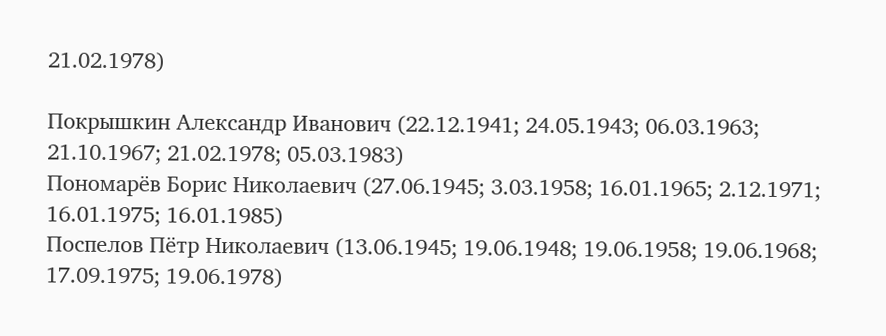21.02.1978)

Покрышкин Александр Иванович (22.12.1941; 24.05.1943; 06.03.1963; 21.10.1967; 21.02.1978; 05.03.1983)
Пономарёв Борис Николаевич (27.06.1945; 3.03.1958; 16.01.1965; 2.12.1971; 16.01.1975; 16.01.1985)
Поспелов Пётр Николаевич (13.06.1945; 19.06.1948; 19.06.1958; 19.06.1968; 17.09.1975; 19.06.1978)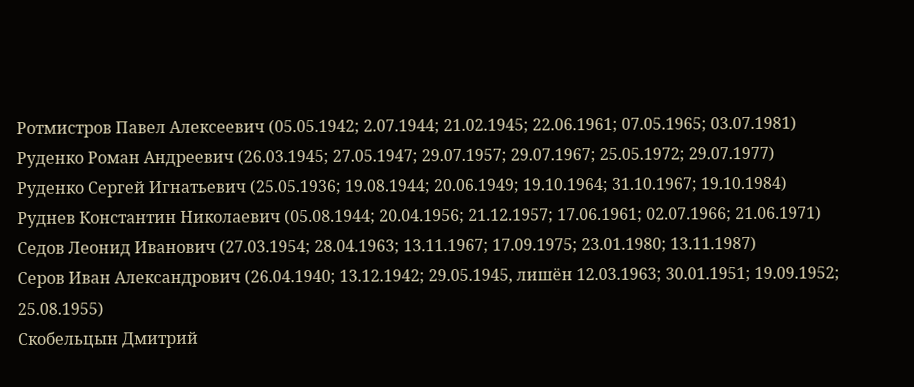Ротмистров Павел Алексеевич (05.05.1942; 2.07.1944; 21.02.1945; 22.06.1961; 07.05.1965; 03.07.1981)
Руденко Роман Андреевич (26.03.1945; 27.05.1947; 29.07.1957; 29.07.1967; 25.05.1972; 29.07.1977)
Руденко Сергей Игнатьевич (25.05.1936; 19.08.1944; 20.06.1949; 19.10.1964; 31.10.1967; 19.10.1984)
Руднев Константин Николаевич (05.08.1944; 20.04.1956; 21.12.1957; 17.06.1961; 02.07.1966; 21.06.1971)
Седов Леонид Иванович (27.03.1954; 28.04.1963; 13.11.1967; 17.09.1975; 23.01.1980; 13.11.1987)
Серов Иван Александрович (26.04.1940; 13.12.1942; 29.05.1945, лишён 12.03.1963; 30.01.1951; 19.09.1952; 25.08.1955)
Скобельцын Дмитрий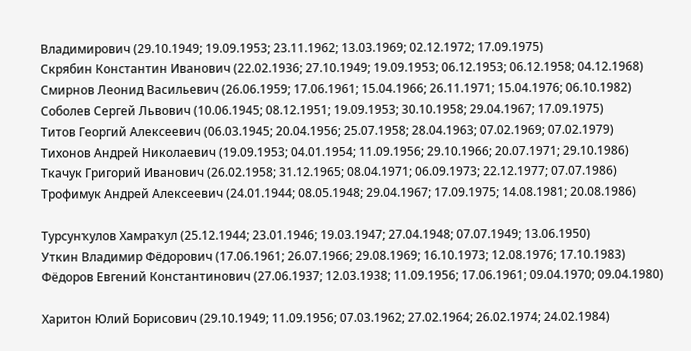Владимирович (29.10.1949; 19.09.1953; 23.11.1962; 13.03.1969; 02.12.1972; 17.09.1975)
Скрябин Константин Иванович (22.02.1936; 27.10.1949; 19.09.1953; 06.12.1953; 06.12.1958; 04.12.1968)
Смирнов Леонид Васильевич (26.06.1959; 17.06.1961; 15.04.1966; 26.11.1971; 15.04.1976; 06.10.1982)
Соболев Сергей Львович (10.06.1945; 08.12.1951; 19.09.1953; 30.10.1958; 29.04.1967; 17.09.1975)
Титов Георгий Алексеевич (06.03.1945; 20.04.1956; 25.07.1958; 28.04.1963; 07.02.1969; 07.02.1979)
Тихонов Андрей Николаевич (19.09.1953; 04.01.1954; 11.09.1956; 29.10.1966; 20.07.1971; 29.10.1986)
Ткачук Григорий Иванович (26.02.1958; 31.12.1965; 08.04.1971; 06.09.1973; 22.12.1977; 07.07.1986)
Трофимук Андрей Алексеевич (24.01.1944; 08.05.1948; 29.04.1967; 17.09.1975; 14.08.1981; 20.08.1986)

Турсунҡулов Хамраҡул (25.12.1944; 23.01.1946; 19.03.1947; 27.04.1948; 07.07.1949; 13.06.1950)
Уткин Владимир Фёдорович (17.06.1961; 26.07.1966; 29.08.1969; 16.10.1973; 12.08.1976; 17.10.1983)
Фёдоров Евгений Константинович (27.06.1937; 12.03.1938; 11.09.1956; 17.06.1961; 09.04.1970; 09.04.1980)

Харитон Юлий Борисович (29.10.1949; 11.09.1956; 07.03.1962; 27.02.1964; 26.02.1974; 24.02.1984)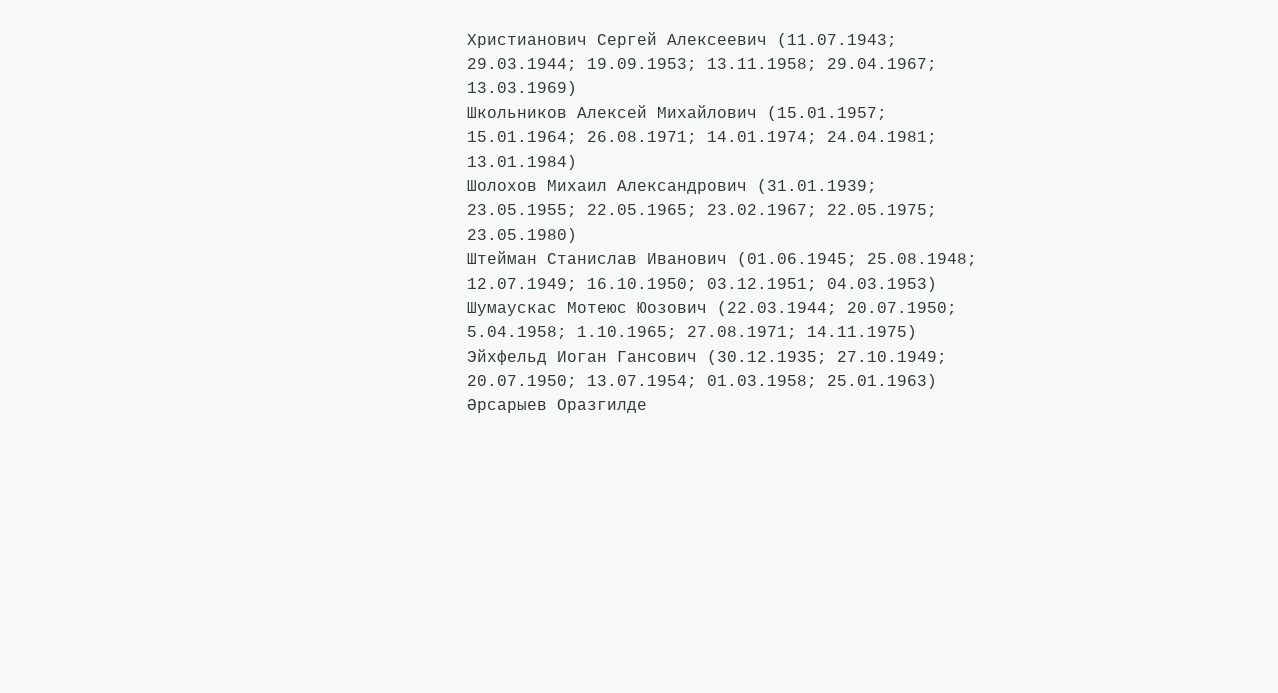Христианович Сергей Алексеевич (11.07.1943; 29.03.1944; 19.09.1953; 13.11.1958; 29.04.1967; 13.03.1969)
Школьников Алексей Михайлович (15.01.1957; 15.01.1964; 26.08.1971; 14.01.1974; 24.04.1981; 13.01.1984)
Шолохов Михаил Александрович (31.01.1939; 23.05.1955; 22.05.1965; 23.02.1967; 22.05.1975; 23.05.1980)
Штейман Станислав Иванович (01.06.1945; 25.08.1948; 12.07.1949; 16.10.1950; 03.12.1951; 04.03.1953)
Шумаускас Мотеюс Юозович (22.03.1944; 20.07.1950; 5.04.1958; 1.10.1965; 27.08.1971; 14.11.1975)
Эйхфельд Иоган Гансович (30.12.1935; 27.10.1949; 20.07.1950; 13.07.1954; 01.03.1958; 25.01.1963)
Әрсарыев Оразгилде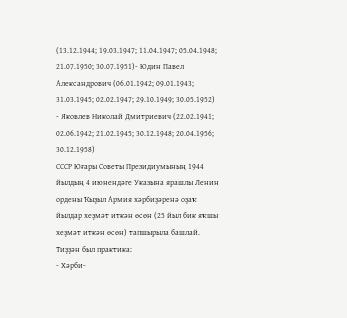(13.12.1944; 19.03.1947; 11.04.1947; 05.04.1948; 21.07.1950; 30.07.1951)- Юдин Павел Александрович (06.01.1942; 09.01.1943; 31.03.1945; 02.02.1947; 29.10.1949; 30.05.1952)
- Яковлев Николай Дмитриевич (22.02.1941; 02.06.1942; 21.02.1945; 30.12.1948; 20.04.1956; 30.12.1958)
СССР Юғары Советы Президиумының 1944 йылдың 4 июнендәге Указына ярашлы Ленин ордены Ҡыҙыл Армия хәрбиҙәренә оҙаҡ йылдар хеҙмәт иткән өсөн (25 йыл бик яҡшы хеҙмәт иткән өсөн) тапшырыла башлай. Тиҙҙән был практика:
- Хәрби-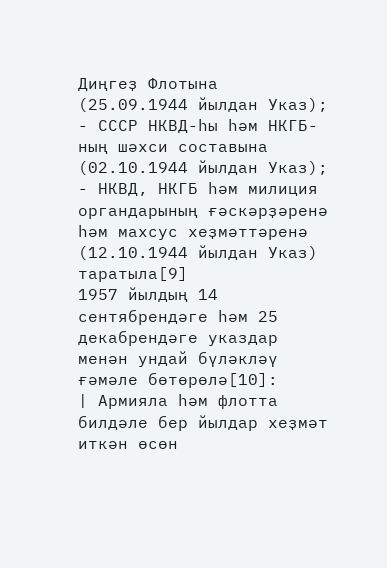Диңгеҙ Флотына (25.09.1944 йылдан Указ);
- СССР НКВД-һы һәм НКГБ-ның шәхси составына (02.10.1944 йылдан Указ);
- НКВД, НКГБ һәм милиция органдарының ғәскәрҙәренә һәм махсус хеҙмәттәренә (12.10.1944 йылдан Указ) таратыла[9]
1957 йылдың 14 сентябрендәге һәм 25 декабрендәге указдар менән ундай бүләкләү ғәмәле бөтөрөлә[10]:
| Армияла һәм флотта билдәле бер йылдар хеҙмәт иткән өсөн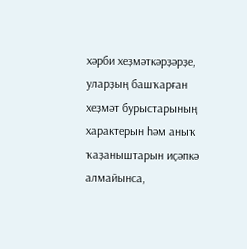хәрби хеҙмәткәрҙәрҙе, уларҙың башҡарған хеҙмәт бурыстарының характерын һәм аныҡ ҡаҙаныштарын иҫәпкә алмайынса,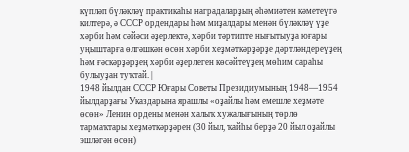күпләп бүләкләү практикаһы наградаларҙың әһәмиәтен кәметеүгә килтерә, ә СССР ордендары һәм миҙалдары менән бүләкләү үҙе хәрби һәм сәйәси әҙерлектә, хәрби тәртипте нығытыуҙа юғары уңыштарға өлгәшкән өсөн хәрби хеҙмәткәрҙәрҙе дәртләндереүҙең һәм ғәскәрҙәрҙең хәрби әҙерлеген көсәйтеүҙең мөһим сараһы булыуҙан туҡтай. |
1948 йылдан СССР Юғары Советы Президиумының 1948—1954 йылдарҙағы Указдарына ярашлы «оҙайлы һәм емешле хеҙмәте өсөн» Ленин ордены менән халыҡ хужалығының төрлө тармаҡтары хеҙмәткәрҙәрен (30 йыл, ҡайһы берҙә 20 йыл оҙайлы эшләгән өсөн)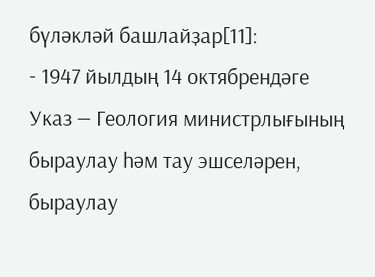бүләкләй башлайҙар[11]:
- 1947 йылдың 14 октябрендәге Указ — Геология министрлығының быраулау һәм тау эшселәрен, быраулау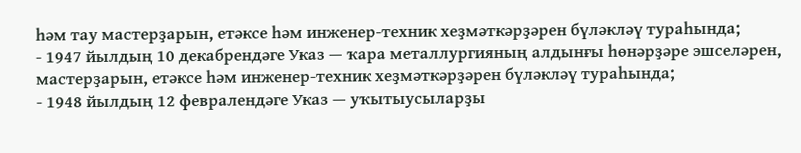һәм тау мастерҙарын, етәксе һәм инженер-техник хеҙмәткәрҙәрен бүләкләү тураһында;
- 1947 йылдың 10 декабрендәге Указ — ҡара металлургияның алдынғы һөнәрҙәре эшселәрен, мастерҙарын, етәксе һәм инженер-техник хеҙмәткәрҙәрен бүләкләү тураһында;
- 1948 йылдың 12 февралендәге Указ — уҡытыусыларҙы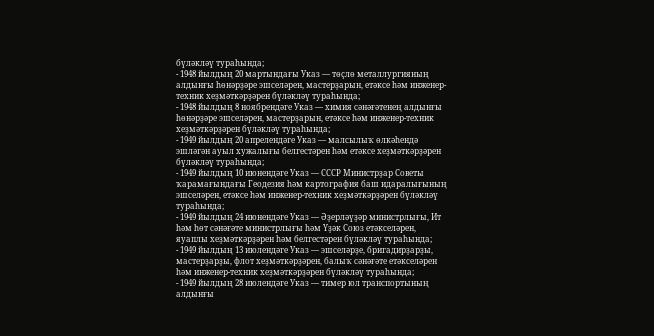бүләкләү тураһында;
- 1948 йылдың 20 мартындағы Указ — төҫлө металлургияның алдынғы һөнәрҙәре эшселәрен, мастерҙарын, етәксе һәм инженер-техник хеҙмәткәрҙәрен бүләкләү тураһында;
- 1948 йылдың 8 ноябрендәге Указ — химия сәнәғәтенең алдынғы һөнәрҙәре эшселәрен, мастерҙарын, етәксе һәм инженер-техник хеҙмәткәрҙәрен бүләкләү тураһында;
- 1949 йылдың 20 апрелендәге Указ — малсылыҡ өлкәһендә эшләгән ауыл хужалығы белгестәрен һәм етәксе хеҙмәткәрҙәрен бүләкләү тураһында;
- 1949 йылдың 10 июнендәге Указ — СССР Министрҙар Советы ҡарамағындағы Геодезия һәм картография баш идаралығының эшселәрен, етәксе һәм инженер-техник хеҙмәткәрҙәрен бүләкләү тураһында;
- 1949 йылдың 24 июнендәге Указ — Әҙерләүҙәр министрлығы, Ит һәм һөт сәнәғәте министрлығы һәм Үҙәк Союз етәкселәрен, яуаплы хеҙмәткәрҙәрен һәм белгестәрен бүләкләү тураһында;
- 1949 йылдың 13 июлендәге Указ — эшселәрҙе, бригадирҙарҙы, мастерҙарҙы, флот хеҙмәткәрҙәрен, балыҡ сәнәғәте етәкселәрен һәм инженер-техник хеҙмәткәрҙәрен бүләкләү тураһында;
- 1949 йылдың 28 июлендәге Указ — тимер юл транспортының алдынғы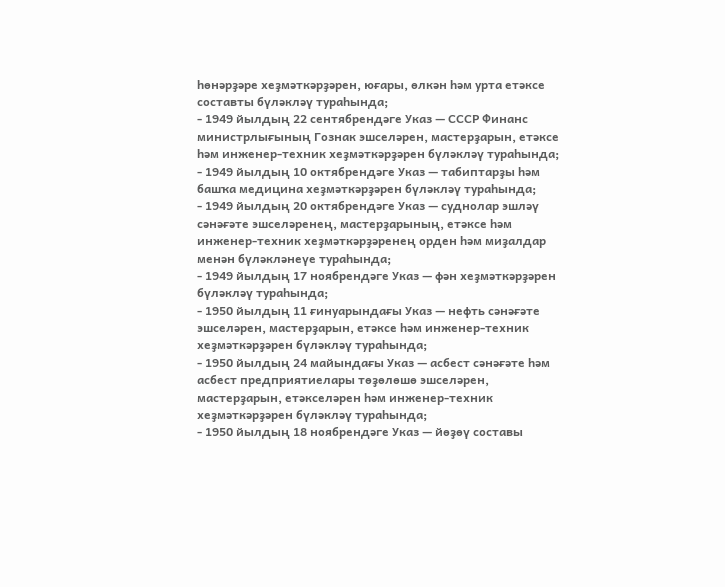һөнәрҙәре хеҙмәткәрҙәрен, юғары, өлкән һәм урта етәксе составты бүләкләү тураһында;
- 1949 йылдың 22 сентябрендәге Указ — СССР Финанс министрлығының Гознак эшселәрен, мастерҙарын, етәксе һәм инженер-техник хеҙмәткәрҙәрен бүләкләү тураһында;
- 1949 йылдың 10 октябрендәге Указ — табиптарҙы һәм башҡа медицина хеҙмәткәрҙәрен бүләкләү тураһында;
- 1949 йылдың 20 октябрендәге Указ — суднолар эшләү сәнәғәте эшселәренең, мастерҙарының, етәксе һәм инженер-техник хеҙмәткәрҙәренең орден һәм миҙалдар менән бүләкләнеүе тураһында;
- 1949 йылдың 17 ноябрендәге Указ — фән хеҙмәткәрҙәрен бүләкләү тураһында;
- 1950 йылдың 11 ғинуарындағы Указ — нефть сәнәғәте эшселәрен, мастерҙарын, етәксе һәм инженер-техник хеҙмәткәрҙәрен бүләкләү тураһында;
- 1950 йылдың 24 майындағы Указ — асбест сәнәғәте һәм асбест предприятиелары төҙөлөшө эшселәрен, мастерҙарын, етәкселәрен һәм инженер-техник хеҙмәткәрҙәрен бүләкләү тураһында;
- 1950 йылдың 18 ноябрендәге Указ — йөҙөү составы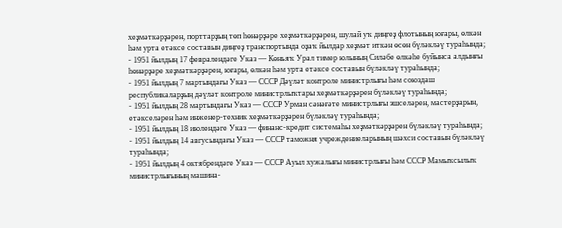хеҙмәткәрҙәрен, порттарҙың төп һөнәрҙәре хеҙмәткәрҙәрен, шулай уҡ диңгеҙ флотының юғары, өлкән һәм урта етәксе составын диңгеҙ транспортында оҙаҡ йылдар хеҙмәт иткән өсөн бүләкләү тураһында;
- 1951 йылдың 17 февралендәге Указ — Көньяҡ Урал тимер юлының Силәбе өлкәһе буйынса алдынғы һөнәрҙәре хеҙмәткәрҙәрен, юғары, өлкән һәм урта етәксе составын бүләкләү тураһында;
- 1951 йылдың 7 мартындағы Указ — СССР Дәүләт контроле министрлығы һәм союздаш республикаларҙың дәүләт контроле министрлыҡтары хеҙмәткәрҙәрен бүләкләү тураһында;
- 1951 йылдың 28 мартындағы Указ — СССР Урман сәнәғәте министрлығы эшселәрен, мастерҙарын, етәкселәрен һәм инженер-техник хеҙмәткәрҙәрен бүләкләү тураһында;
- 1951 йылдың 18 июлендәге Указ — финанс-кредит системаһы хеҙмәткәрҙәрен бүләкләү тураһында;
- 1951 йылдың 14 авгусындағы Указ — СССР таможня учреждениеларының шәхси составын бүләкләү тураһында;
- 1951 йылдың 4 октябрендәге Указ — СССР Ауыл хужалығы министрлығы һәм СССР Мамыҡсылыҡ министрлығының машина-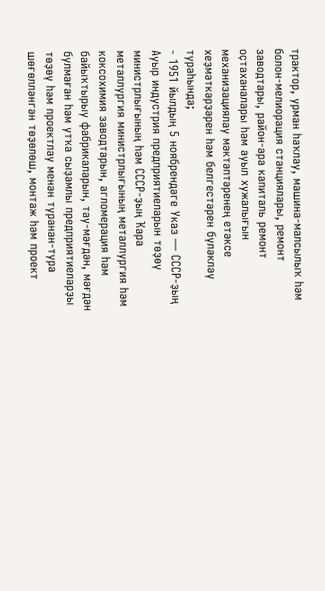трактор, урман һаҡлау, машина-малсылыҡ һәм болон-мелиорация станциялары, ремонт заводтары, район-ара капиталь ремонт оҫтаханалары һәм ауыл хужалығын механизациялау мәктәптәренең етәксе хеҙмәткәрҙәрен һәм белгестәрен бүләкләү тураһында;
- 1951 йылдың 5 ноябрендәге Указ — СССР-ҙың Ауыр индустрия предприятиеларын төҙөү министрлығының һәм СССР-ҙың Ҡара металлургия министрлығының металлургия һәм коксохимия заводтарын, агломерация һәм байыҡтырыу фабрикаларын, тау-мәғдән, мәғдән булмаған һәм утҡа сыҙамлы предприятиеларҙы төҙөү һәм проектлау менән туранан-тура шөғөлләнгән төҙөлөш, монтаж һәм проект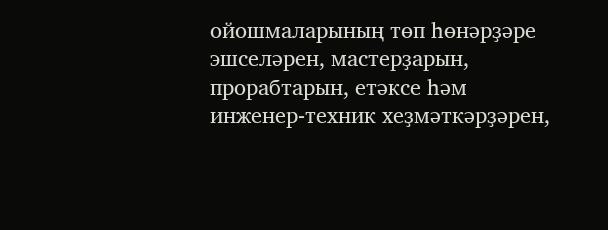ойошмаларының төп һөнәрҙәре эшселәрен, мастерҙарын, прорабтарын, етәксе һәм инженер-техник хеҙмәткәрҙәрен,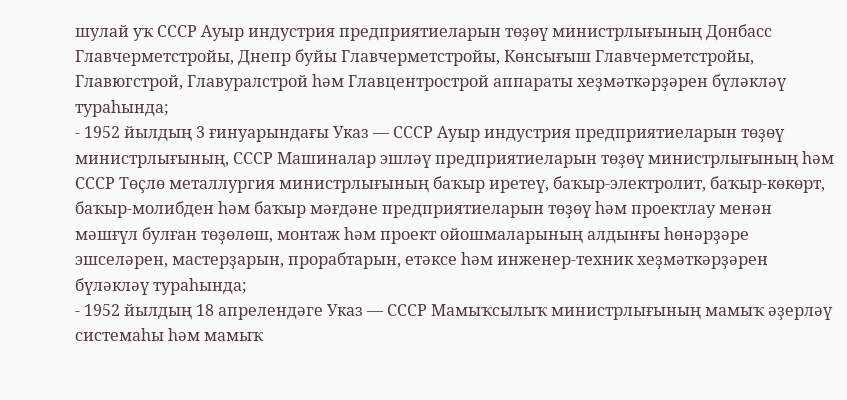шулай уҡ СССР Ауыр индустрия предприятиеларын төҙөү министрлығының Донбасс Главчерметстройы, Днепр буйы Главчерметстройы, Көнсығыш Главчерметстройы, Главюгстрой, Главуралстрой һәм Главцентрострой аппараты хеҙмәткәрҙәрен бүләкләү тураһында;
- 1952 йылдың 3 ғинуарындағы Указ — СССР Ауыр индустрия предприятиеларын төҙөү министрлығының, СССР Машиналар эшләү предприятиеларын төҙөү министрлығының һәм СССР Төҫлө металлургия министрлығының баҡыр иретеү, баҡыр-электролит, баҡыр-көкөрт, баҡыр-молибден һәм баҡыр мәғдәне предприятиеларын төҙөү һәм проектлау менән мәшғүл булған төҙөлөш, монтаж һәм проект ойошмаларының алдынғы һөнәрҙәре эшселәрен, мастерҙарын, прорабтарын, етәксе һәм инженер-техник хеҙмәткәрҙәрен бүләкләү тураһында;
- 1952 йылдың 18 апрелендәге Указ — СССР Мамыҡсылыҡ министрлығының мамыҡ әҙерләү системаһы һәм мамыҡ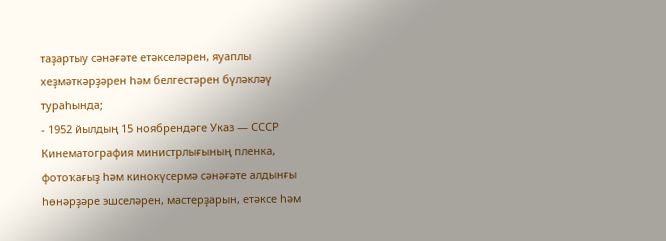таҙартыу сәнәғәте етәкселәрен, яуаплы хеҙмәткәрҙәрен һәм белгестәрен бүләкләү тураһында;
- 1952 йылдың 15 ноябрендәге Указ — СССР Кинематография министрлығының пленка, фотоҡағыҙ һәм кинокүсермә сәнәғәте алдынғы һөнәрҙәре эшселәрен, мастерҙарын, етәксе һәм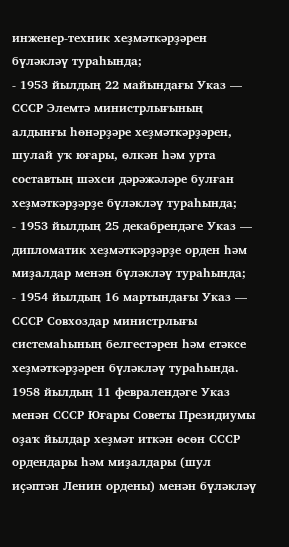инженер-техник хеҙмәткәрҙәрен бүләкләү тураһында;
- 1953 йылдың 22 майындағы Указ — СССР Элемтә министрлығының алдынғы һөнәрҙәре хеҙмәткәрҙәрен, шулай уҡ юғары, өлкән һәм урта составтың шәхси дәрәжәләре булған хеҙмәткәрҙәрҙе бүләкләү тураһында;
- 1953 йылдың 25 декабрендәге Указ — дипломатик хеҙмәткәрҙәрҙе орден һәм миҙалдар менән бүләкләү тураһында;
- 1954 йылдың 16 мартындағы Указ — СССР Совхоздар министрлығы системаһының белгестәрен һәм етәксе хеҙмәткәрҙәрен бүләкләү тураһында.
1958 йылдың 11 февралендәге Указ менән СССР Юғары Советы Президиумы оҙаҡ йылдар хеҙмәт иткән өсөн СССР ордендары һәм миҙалдары (шул иҫәптән Ленин ордены) менән бүләкләү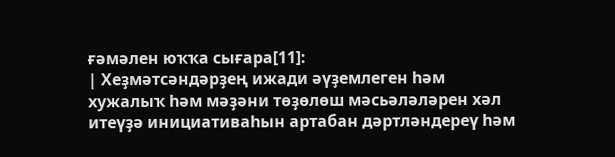ғәмәлен юҡҡа сығара[11]:
| Хеҙмәтсәндәрҙең ижади әүҙемлеген һәм хужалыҡ һәм мәҙәни төҙөлөш мәсьәләләрен хәл итеүҙә инициативаһын артабан дәртләндереү һәм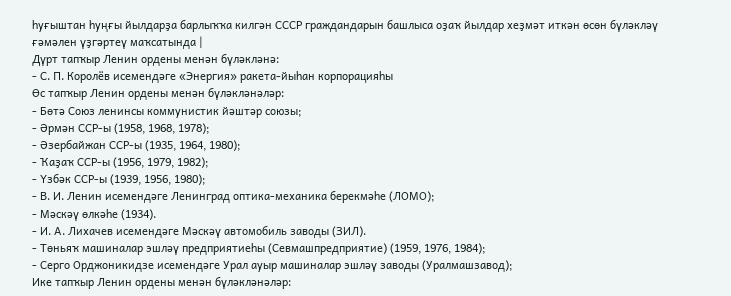һуғыштан һуңғы йылдарҙа барлыҡҡа килгән СССР граждандарын башлыса оҙаҡ йылдар хеҙмәт иткән өсөн бүләкләү ғәмәлен үҙгәртеү маҡсатында |
Дүрт тапҡыр Ленин ордены менән бүләкләнә:
- С. П. Королёв исемендәге «Энергия» ракета-йыһан корпорацияһы
Өс тапҡыр Ленин ордены менән бүләкләнәләр:
- Бөтә Союз ленинсы коммунистик йәштәр союзы;
- Әрмән ССР-ы (1958, 1968, 1978);
- Әзербайжан ССР-ы (1935, 1964, 1980);
- Ҡаҙаҡ ССР-ы (1956, 1979, 1982);
- Үзбәк ССР-ы (1939, 1956, 1980);
- В. И. Ленин исемендәге Ленинград оптика-механика берекмәһе (ЛОМО);
- Мәскәү өлкәһе (1934).
- И. А. Лихачев исемендәге Мәскәү автомобиль заводы (ЗИЛ).
- Төньяҡ машиналар эшләү предприятиеһы (Севмашпредприятие) (1959, 1976, 1984);
- Серго Орджоникидзе исемендәге Урал ауыр машиналар эшләү заводы (Уралмашзавод);
Ике тапҡыр Ленин ордены менән бүләкләнәләр: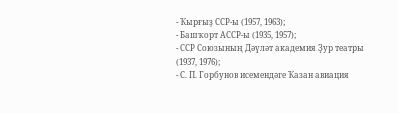- Ҡырғыҙ ССР-ы (1957, 1963);
- Башҡорт АССР-ы (1935, 1957);
- ССР Союзының Дәүләт академия Ҙур театры (1937, 1976);
- С. П. Горбунов исемендәге Ҡазан авиация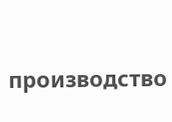производство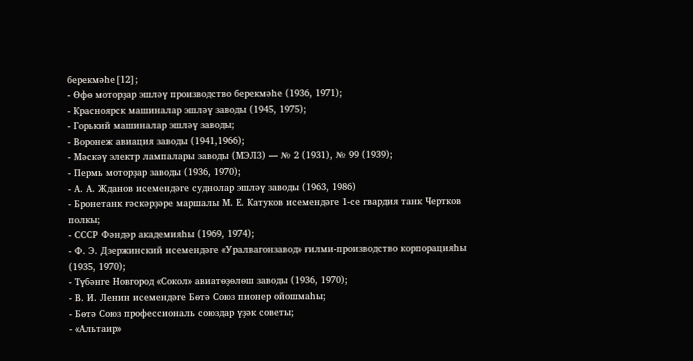берекмәһе[12];
- Өфө моторҙар эшләү производство берекмәһе (1936, 1971);
- Красноярск машиналар эшләү заводы (1945, 1975);
- Горький машиналар эшләү заводы;
- Воронеж авиация заводы (1941,1966);
- Мәскәү электр лампалары заводы (МЭЛЗ) — № 2 (1931), № 99 (1939);
- Пермь моторҙар заводы (1936, 1970);
- А. А. Жданов исемендәге суднолар эшләү заводы (1963, 1986)
- Бронетанк ғәскәрҙәре маршалы М. Е. Катуков исемендәге 1-се гвардия танк Чертков полкы;
- СССР Фәндәр академияһы (1969, 1974);
- Ф. Э. Дзержинский исемендәге «Уралвагонзавод» ғилми-производство корпорацияһы (1935, 1970);
- Түбәнге Новгород «Сокол» авиатөҙөлөш заводы (1936, 1970);
- В. И. Ленин исемендәге Бөтә Союз пионер ойошмаһы;
- Бөтә Союз профессиональ союздар үҙәк советы;
- «Альтаир»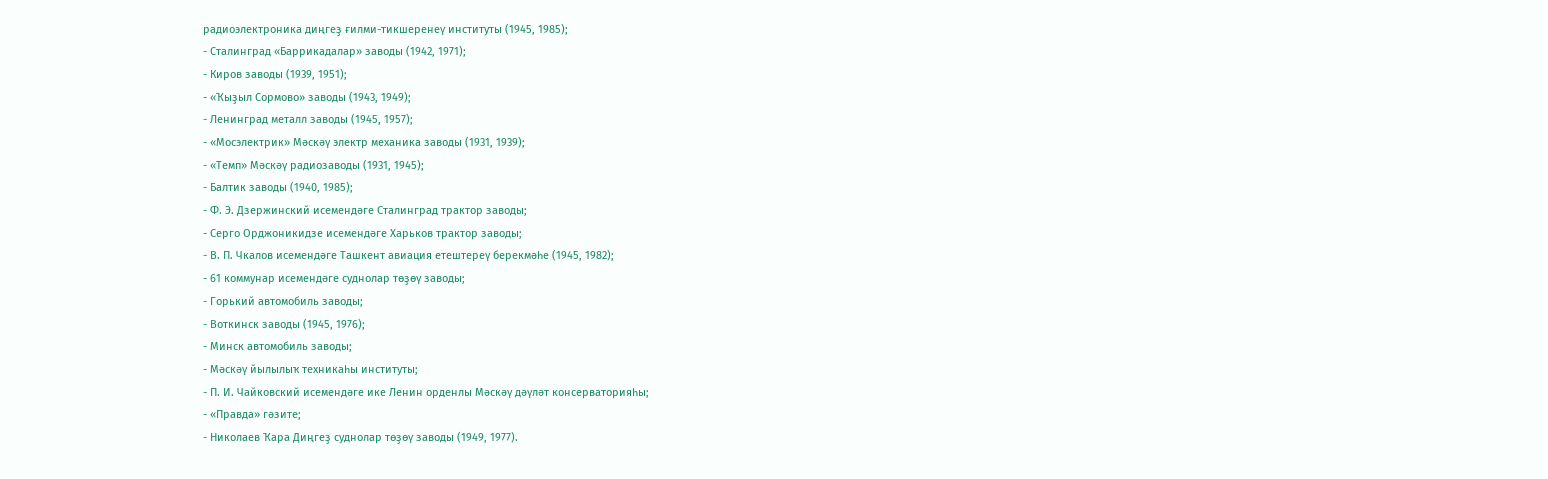радиоэлектроника диңгеҙ ғилми-тикшеренеү институты (1945, 1985);
- Сталинград «Баррикадалар» заводы (1942, 1971);
- Киров заводы (1939, 1951);
- «Ҡыҙыл Сормово» заводы (1943, 1949);
- Ленинград металл заводы (1945, 1957);
- «Мосэлектрик» Мәскәү электр механика заводы (1931, 1939);
- «Темп» Мәскәү радиозаводы (1931, 1945);
- Балтик заводы (1940, 1985);
- Ф. Э. Дзержинский исемендәге Сталинград трактор заводы;
- Серго Орджоникидзе исемендәге Харьков трактор заводы;
- В. П. Чкалов исемендәге Ташкент авиация етештереү берекмәһе (1945, 1982);
- 61 коммунар исемендәге суднолар төҙөү заводы;
- Горький автомобиль заводы;
- Воткинск заводы (1945, 1976);
- Минск автомобиль заводы;
- Мәскәү йылылыҡ техникаһы институты;
- П. И. Чайковский исемендәге ике Ленин орденлы Мәскәү дәүләт консерваторияһы;
- «Правда» гәзите;
- Николаев Ҡара Диңгеҙ суднолар төҙөү заводы (1949, 1977).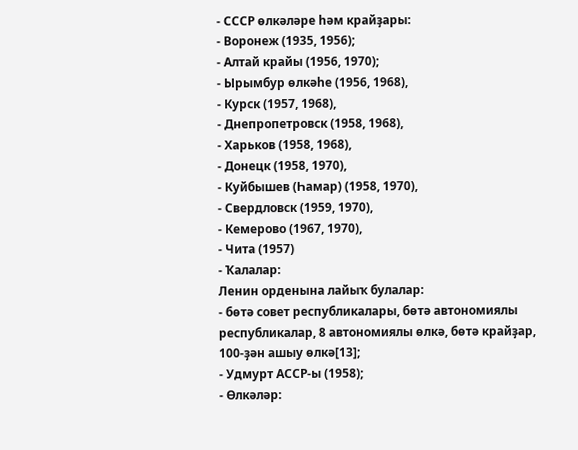- СССР өлкәләре һәм крайҙары:
- Воронеж (1935, 1956);
- Алтай крайы (1956, 1970);
- Ырымбур өлкәһе (1956, 1968),
- Курск (1957, 1968),
- Днепропетровск (1958, 1968),
- Харьков (1958, 1968),
- Донецк (1958, 1970),
- Куйбышев (Һамар) (1958, 1970),
- Свердловск (1959, 1970),
- Кемерово (1967, 1970),
- Чита (1957)
- Ҡалалар:
Ленин орденына лайыҡ булалар:
- бөтә совет республикалары, бөтә автономиялы республикалар, 8 автономиялы өлкә, бөтә крайҙар, 100-ҙән ашыу өлкә[13];
- Удмурт АССР-ы (1958);
- Өлкәләр: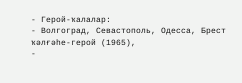- Герой-ҡалалар:
- Волгоград, Севастополь, Одесса, Брест ҡәлғәһе-герой (1965),
-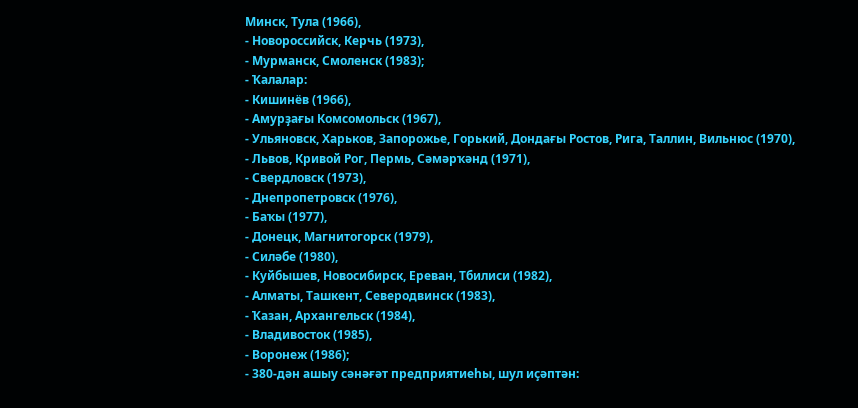Минск, Тула (1966),
- Новороссийск, Керчь (1973),
- Мурманск, Смоленск (1983);
- Ҡалалар:
- Кишинёв (1966),
- Амурҙағы Комсомольск (1967),
- Ульяновск, Харьков, Запорожье, Горький, Дондағы Ростов, Рига, Таллин, Вильнюс (1970),
- Львов, Кривой Рог, Пермь, Сәмәрҡәнд (1971),
- Свердловск (1973),
- Днепропетровск (1976),
- Баҡы (1977),
- Донецк, Магнитогорск (1979),
- Силәбе (1980),
- Куйбышев, Новосибирск, Ереван, Тбилиси (1982),
- Алматы, Ташкент, Северодвинск (1983),
- Ҡазан, Архангельск (1984),
- Владивосток (1985),
- Воронеж (1986);
- 380-дән ашыу сәнәғәт предприятиеһы, шул иҫәптән: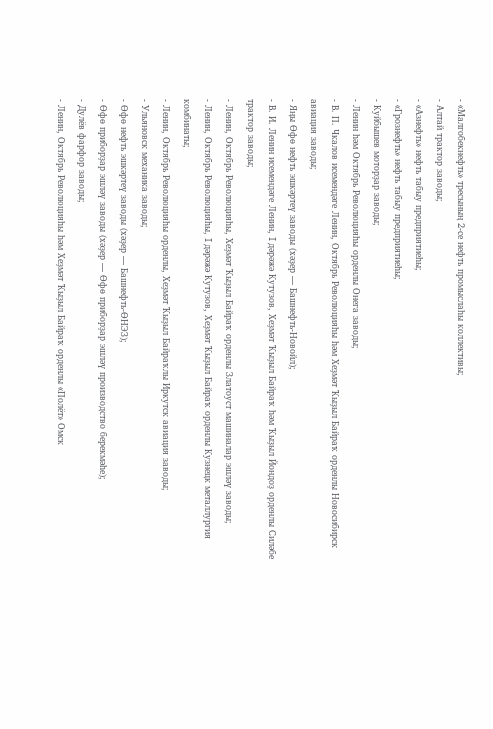- «Малгобекнефть» тресының 2-се нефть промыслаһы коллективы;
- Алтай трактор заводы;
- «Азнефть» нефть табыу предприятиеһы;
- «Грознефть» нефть табыу предприятиеһы;
- Куйбышев моторҙар заводы;
- Ленин һәм Октябрь Революцияһы орденлы Онега заводы;
- В. П. Чкалов исемендәге Ленин, Октябрь Революцияһы һәм Хеҙмәт Ҡыҙыл Байраҡ орденлы Новосибирск авиация заводы;
- Яңы Өфө нефть эшкәртеү заводы (хәҙер — Башнефть-Новойл);
- В. И. Ленин исемендәге Ленин, I дәрәжә Кутузов, Хеҙмәт Ҡыҙыл Байраҡ һәм Ҡыҙыл Йондоҙ орденлы Силәбе трактор заводы;
- Ленин, Октябрь Революцияһы, Хеҙмәт Ҡыҙыл Байраҡ орденлы Златоуст машиналар эшләү заводы;
- Ленин, Октябрь Революцияһы, I дәрәжә Кутузов, Хеҙмәт Ҡыҙыл Байраҡ орденлы Кузнецк металлургия комбинаты;
- Ленин, Октябрь Революцияһы орденлы, Хеҙмәт Ҡыҙыл Байраҡлы Иркутск авиация заводы;
- Ульяновск механика заводы;
- Өфө нефть эшкәртеү заводы (хәҙер — Башнефть-ӨНЭЗ);
- Өфө приборҙар эшләү заводы (хәҙер — Өфө приборҙар эшләү производство берекмәһе);
- Дулёв фарфор заводы;
- Ленин, Октябрь Революцияһы һәм Хеҙмәт Ҡыҙыл Байраҡ орденлы «Полёт» Омск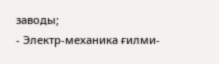заводы;
- Электр-механика ғилми-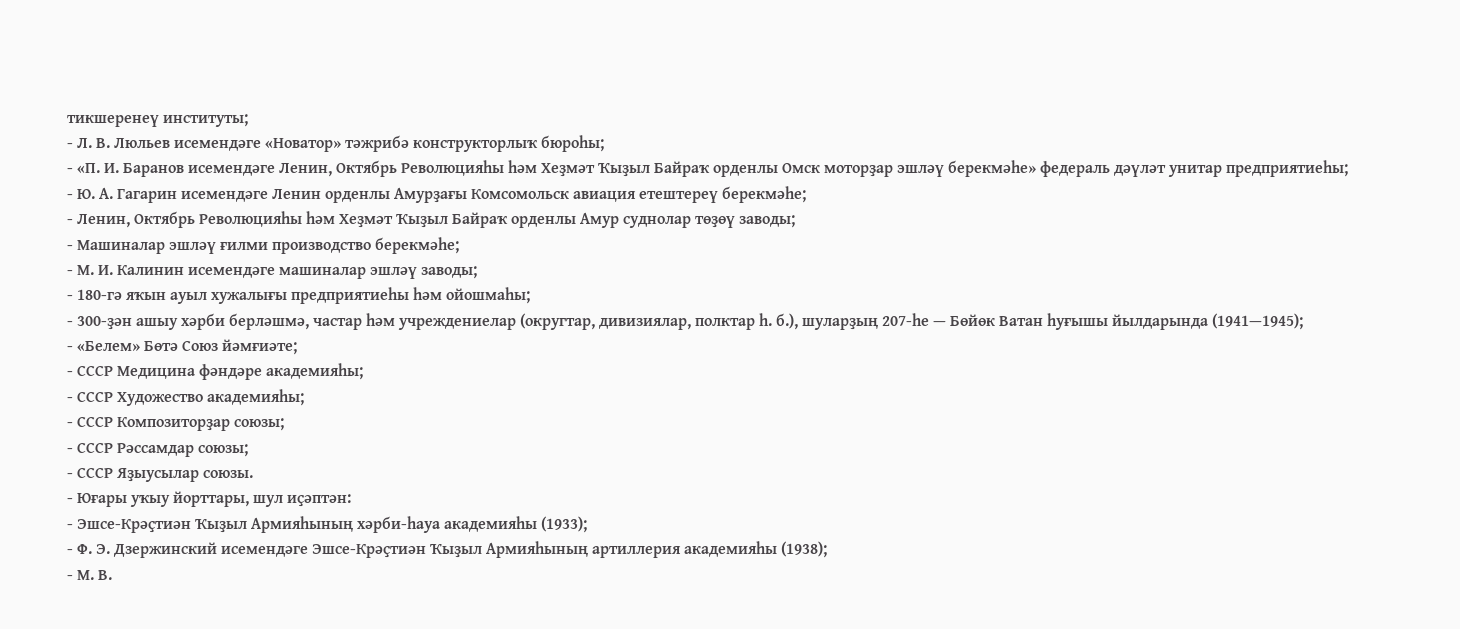тикшеренеү институты;
- Л. В. Люльев исемендәге «Новатор» тәжрибә конструкторлыҡ бюроһы;
- «П. И. Баранов исемендәге Ленин, Октябрь Революцияһы һәм Хеҙмәт Ҡыҙыл Байраҡ орденлы Омск моторҙар эшләү берекмәһе» федераль дәүләт унитар предприятиеһы;
- Ю. А. Гагарин исемендәге Ленин орденлы Амурҙағы Комсомольск авиация етештереү берекмәһе;
- Ленин, Октябрь Революцияһы һәм Хеҙмәт Ҡыҙыл Байраҡ орденлы Амур суднолар төҙөү заводы;
- Машиналар эшләү ғилми производство берекмәһе;
- М. И. Калинин исемендәге машиналар эшләү заводы;
- 180-гә яҡын ауыл хужалығы предприятиеһы һәм ойошмаһы;
- 300-ҙән ашыу хәрби берләшмә, частар һәм учреждениелар (округтар, дивизиялар, полктар һ. б.), шуларҙың 207-һе — Бөйөк Ватан һуғышы йылдарында (1941—1945);
- «Белем» Бөтә Союз йәмғиәте;
- СССР Медицина фәндәре академияһы;
- СССР Художество академияһы;
- СССР Композиторҙар союзы;
- СССР Рәссамдар союзы;
- СССР Яҙыусылар союзы.
- Юғары уҡыу йорттары, шул иҫәптән:
- Эшсе-Крәҫтиән Ҡыҙыл Армияһының хәрби-һауа академияһы (1933);
- Ф. Э. Дзержинский исемендәге Эшсе-Крәҫтиән Ҡыҙыл Армияһының артиллерия академияһы (1938);
- М. В.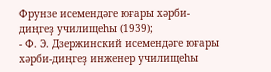Фрунзе исемендәге юғары хәрби-диңгеҙ училищеһы (1939);
- Ф. Э. Дзержинский исемендәге юғары хәрби-диңгеҙ инженер училищеһы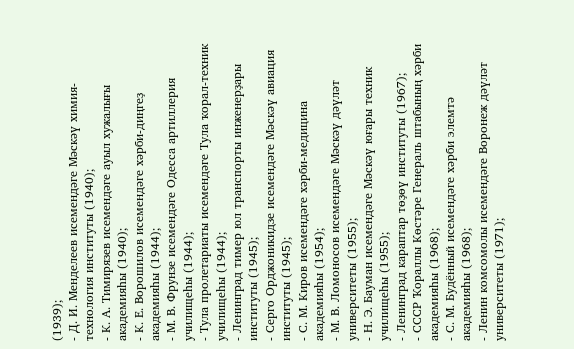(1939);
- Д. И. Менделеев исемендәге Мәскәү химия-технология институты (1940);
- К. А. Тимирязев исемендәге ауыл хужалығы академияһы (1940);
- К. Е. Ворошилов исемендәге хәрби-диңгеҙ академияһы (1944);
- М. В. Фрунзе исемендәге Одесса артиллерия училищеһы (1944);
- Тула пролетариаты исемендәге Тула ҡорал-техник училищеһы (1944);
- Ленинград тимер юл транспорты инженерҙары институты (1945);
- Серго Орджоникидзе исемендәге Мәскәү авиация институты (1945);
- С. М. Киров исемендәге хәрби-медицина академияһы (1954);
- М. В. Ломоносов исемендәге Мәскәү дәүләт университеты (1955);
- Н. Э. Бауман исемендәге Мәскәү юғары техник училищеһы (1955);
- Ленинград караптар төҙөү институты (1967);
- СССР Ҡораллы Көстәре Генераль штабының хәрби академияһы (1968);
- С. М. Будённый исемендәге хәрби элемтә академияһы (1968);
- Ленин комсомолы исемендәге Воронеж дәүләт университеты (1971);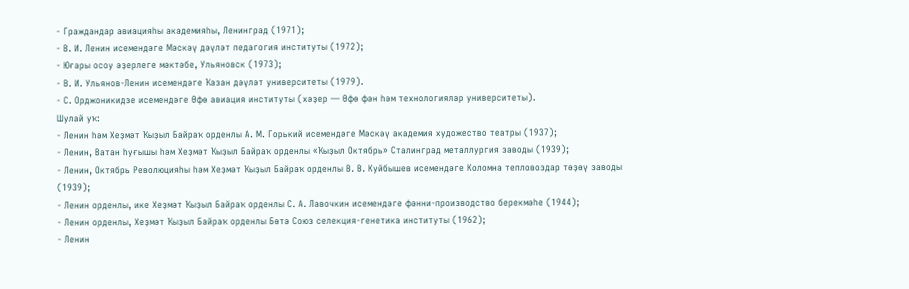- Граждандар авиацияһы академияһы, Ленинград (1971);
- В. И. Ленин исемендәге Мәскәү дәүләт педагогия институты (1972);
- Юғары осоу әҙерлеге мәктәбе, Ульяновск (1973);
- В. И. Ульянов-Ленин исемендәге Ҡазан дәүләт университеты (1979).
- С. Орджоникидзе исемендәге Өфө авиация институты (хәҙер — Өфө фән һәм технологиялар университеты).
Шулай уҡ:
- Ленин һәм Хеҙмәт Ҡыҙыл Байраҡ орденлы А. М. Горький исемендәге Мәскәү академия художество театры (1937);
- Ленин, Ватан һуғышы һәм Хеҙмәт Ҡыҙыл Байраҡ орденлы «Ҡыҙыл Октябрь» Сталинград металлургия заводы (1939);
- Ленин, Октябрь Революцияһы һәм Хеҙмәт Ҡыҙыл Байраҡ орденлы В. В. Куйбышев исемендәге Коломна тепловоздар төҙөү заводы (1939);
- Ленин орденлы, ике Хеҙмәт Ҡыҙыл Байраҡ орденлы С. А. Лавочкин исемендәге фәнни-производство берекмәһе (1944);
- Ленин орденлы, Хеҙмәт Ҡыҙыл Байраҡ орденлы Бөтә Союз селекция-генетика институты (1962);
- Ленин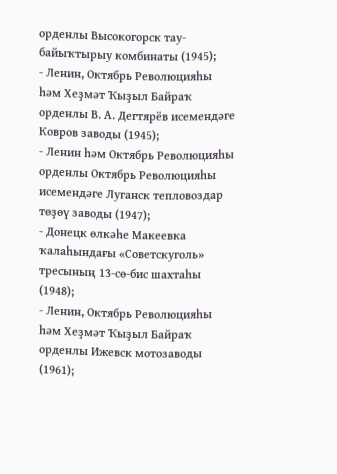орденлы Высокогорск тау-байыҡтырыу комбинаты (1945);
- Ленин, Октябрь Революцияһы һәм Хеҙмәт Ҡыҙыл Байраҡ орденлы В. А. Дегтярёв исемендәге Ковров заводы (1945);
- Ленин һәм Октябрь Революцияһы орденлы Октябрь Революцияһы исемендәге Луганск тепловоздар төҙөү заводы (1947);
- Донецк өлкәһе Макеевка ҡалаһындағы «Советскуголь» тресының 13-сө-бис шахтаһы (1948);
- Ленин, Октябрь Революцияһы һәм Хеҙмәт Ҡыҙыл Байраҡ орденлы Ижевск мотозаводы (1961);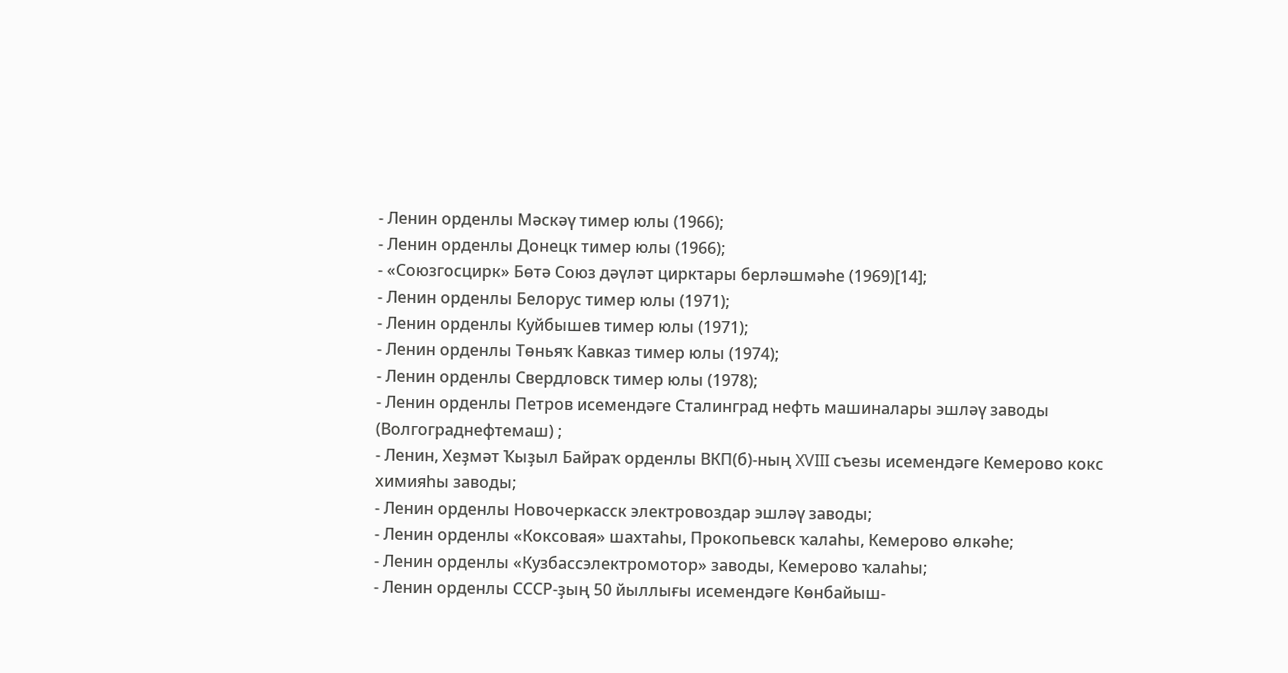- Ленин орденлы Мәскәү тимер юлы (1966);
- Ленин орденлы Донецк тимер юлы (1966);
- «Союзгосцирк» Бөтә Союз дәүләт цирктары берләшмәһе (1969)[14];
- Ленин орденлы Белорус тимер юлы (1971);
- Ленин орденлы Куйбышев тимер юлы (1971);
- Ленин орденлы Төньяҡ Кавказ тимер юлы (1974);
- Ленин орденлы Свердловск тимер юлы (1978);
- Ленин орденлы Петров исемендәге Сталинград нефть машиналары эшләү заводы (Волгограднефтемаш) ;
- Ленин, Хеҙмәт Ҡыҙыл Байраҡ орденлы ВКП(б)-ның XVIII съезы исемендәге Кемерово кокс химияһы заводы;
- Ленин орденлы Новочеркасск электровоздар эшләү заводы;
- Ленин орденлы «Коксовая» шахтаһы, Прокопьевск ҡалаһы, Кемерово өлкәһе;
- Ленин орденлы «Кузбассэлектромотор» заводы, Кемерово ҡалаһы;
- Ленин орденлы СССР-ҙың 50 йыллығы исемендәге Көнбайыш-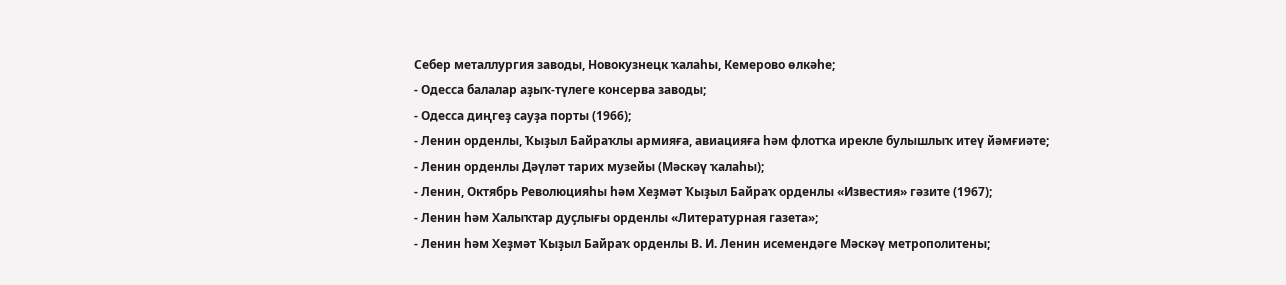Себер металлургия заводы, Новокузнецк ҡалаһы, Кемерово өлкәһе;
- Одесса балалар аҙыҡ-түлеге консерва заводы;
- Одесса диңгеҙ сауҙа порты (1966);
- Ленин орденлы, Ҡыҙыл Байраҡлы армияға, авиацияға һәм флотҡа ирекле булышлыҡ итеү йәмғиәте;
- Ленин орденлы Дәүләт тарих музейы (Мәскәү ҡалаһы);
- Ленин, Октябрь Революцияһы һәм Хеҙмәт Ҡыҙыл Байраҡ орденлы «Известия» гәзите (1967);
- Ленин һәм Халыҡтар дуҫлығы орденлы «Литературная газета»;
- Ленин һәм Хеҙмәт Ҡыҙыл Байраҡ орденлы В. И. Ленин исемендәге Мәскәү метрополитены;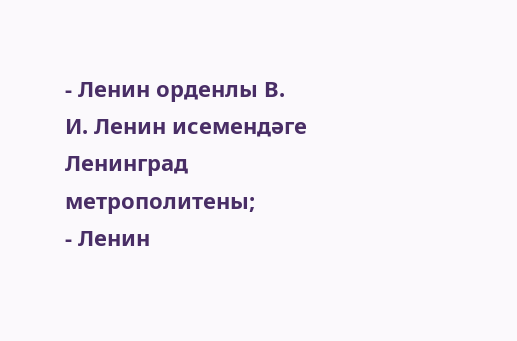- Ленин орденлы В. И. Ленин исемендәге Ленинград метрополитены;
- Ленин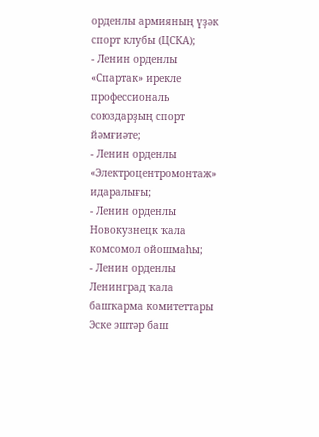орденлы армияның үҙәк спорт клубы (ЦСКА);
- Ленин орденлы «Спартак» ирекле профессиональ союздарҙың спорт йәмғиәте;
- Ленин орденлы «Электроцентромонтаж» идаралығы;
- Ленин орденлы Новокузнецк ҡала комсомол ойошмаһы;
- Ленин орденлы Ленинград ҡала башҡарма комитеттары Эске эштәр баш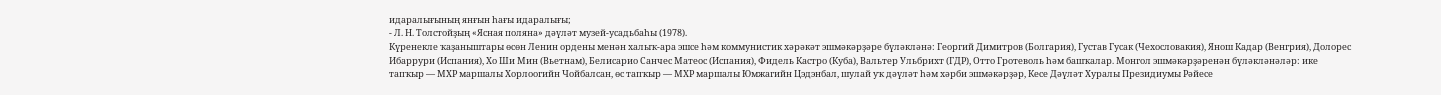идаралығының янғын һағы идаралығы;
- Л. Н. Толстойҙың «Ясная поляна» дәүләт музей-усадьбаһы (1978).
Күренекле ҡаҙаныштары өсөн Ленин ордены менән халыҡ-ара эшсе һәм коммунистик хәрәкәт эшмәкәрҙәре бүләкләнә: Георгий Димитров (Болгария), Густав Гусак (Чехословакия), Янош Кадар (Венгрия), Долорес Ибаррури (Испания), Хо Ши Мин (Вьетнам), Белисарио Санчес Матеос (Испания), Фидель Кастро (Куба), Вальтер Ульбрихт (ГДР), Отто Гротеволь һәм башҡалар. Монгол эшмәкәрҙәренән бүләкләнәләр: ике тапҡыр — МХР маршалы Хорлоогийн Чойбалсан, өс тапҡыр — МХР маршалы Юмжагийн Цэдэнбал, шулай уҡ дәүләт һәм хәрби эшмәкәрҙәр, Кесе Дәүләт Хуралы Президиумы Рәйесе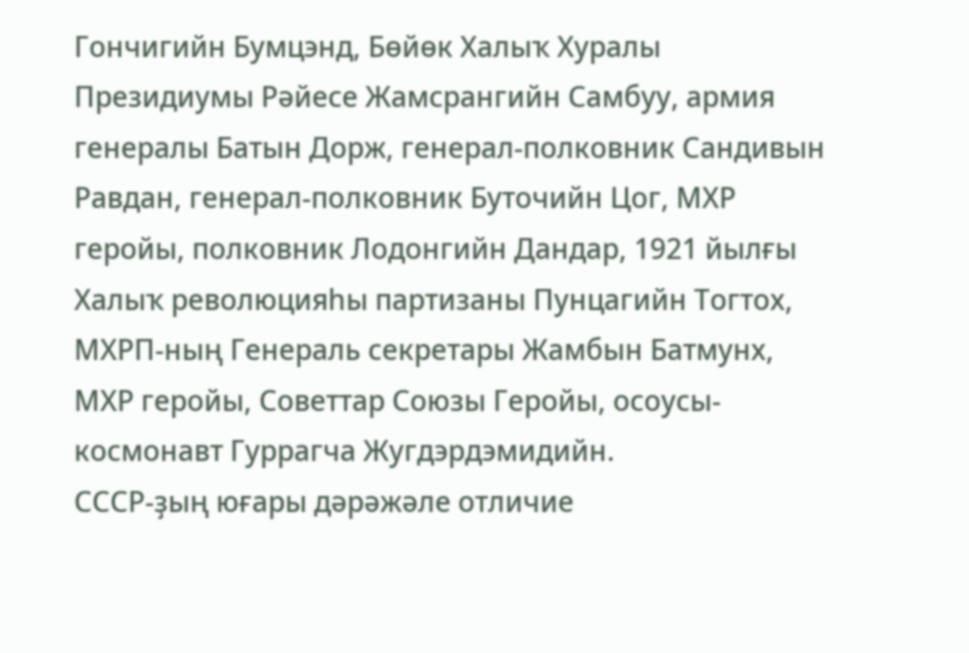Гончигийн Бумцэнд, Бөйөк Халыҡ Хуралы Президиумы Рәйесе Жамсрангийн Самбуу, армия генералы Батын Дорж, генерал-полковник Сандивын Равдан, генерал-полковник Буточийн Цог, МХР геройы, полковник Лодонгийн Дандар, 1921 йылғы Халыҡ революцияһы партизаны Пунцагийн Тогтох, МХРП-ның Генераль секретары Жамбын Батмунх, МХР геройы, Советтар Союзы Геройы, осоусы-космонавт Гуррагча Жугдэрдэмидийн.
СССР-ҙың юғары дәрәжәле отличие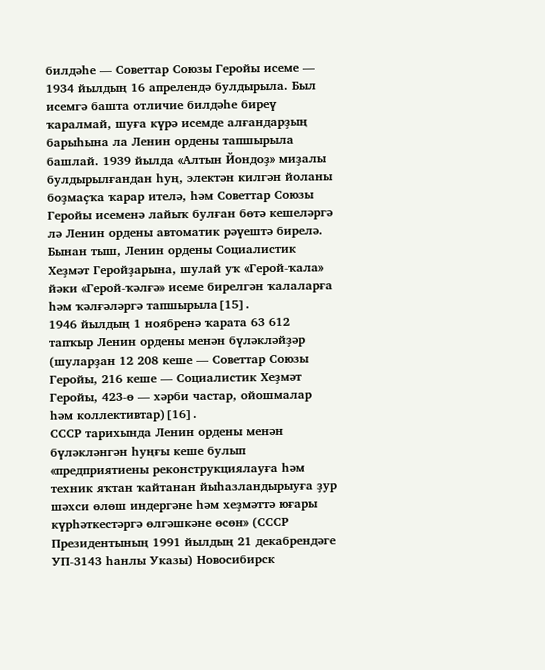билдәһе — Советтар Союзы Геройы исеме — 1934 йылдың 16 апрелендә булдырыла. Был исемгә башта отличие билдәһе биреү ҡаралмай, шуға күрә исемде алғандарҙың барыһына ла Ленин ордены тапшырыла башлай. 1939 йылда «Алтын Йондоҙ» миҙалы булдырылғандан һуң, электән килгән йоланы боҙмаҫҡа ҡарар ителә, һәм Советтар Союзы Геройы исеменә лайыҡ булған бөтә кешеләргә лә Ленин ордены автоматик рәүештә бирелә.
Бынан тыш, Ленин ордены Социалистик Хеҙмәт Геройҙарына, шулай уҡ «Герой-ҡала» йәки «Герой-ҡәлғә» исеме бирелгән ҡалаларға һәм ҡәлғәләргә тапшырыла[15].
1946 йылдың 1 ноябренә ҡарата 63 612 тапҡыр Ленин ордены менән бүләкләйҙәр (шуларҙан 12 208 кеше — Советтар Союзы Геройы, 216 кеше — Социалистик Хеҙмәт Геройы, 423-ө — хәрби частар, ойошмалар һәм коллективтар)[16].
СССР тарихында Ленин ордены менән бүләкләнгән һуңғы кеше булып «предприятиены реконструкциялауға һәм техник яҡтан ҡайтанан йыһазландырыуға ҙур шәхси өлөш индергәне һәм хеҙмәттә юғары күрһәткестәргә өлгәшкәне өсөн» (СССР Президентының 1991 йылдың 21 декабрендәге УП-3143 һанлы Указы) Новосибирск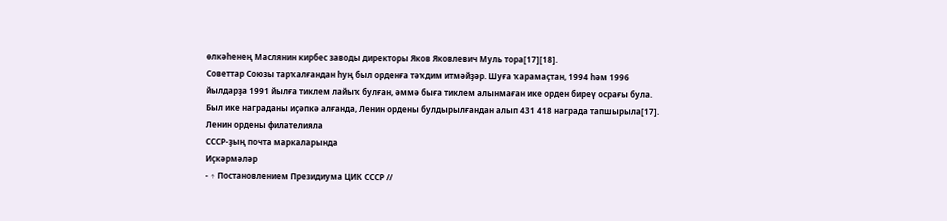өлкәһенең Маслянин кирбес заводы директоры Яков Яковлевич Муль тора[17][18].
Советтар Союзы тарҡалғандан һуң был орденға тәҡдим итмәйҙәр. Шуға ҡарамаҫтан, 1994 һәм 1996 йылдарҙа 1991 йылға тиклем лайыҡ булған, әммә быға тиклем алынмаған ике орден биреү осрағы була. Был ике награданы иҫәпкә алғанда, Ленин ордены булдырылғандан алып 431 418 награда тапшырыла[17].
Ленин ордены филателияла
СССР-ҙың почта маркаларында
Иҫкәрмәләр
- ↑ Постановлением Президиума ЦИК СССР //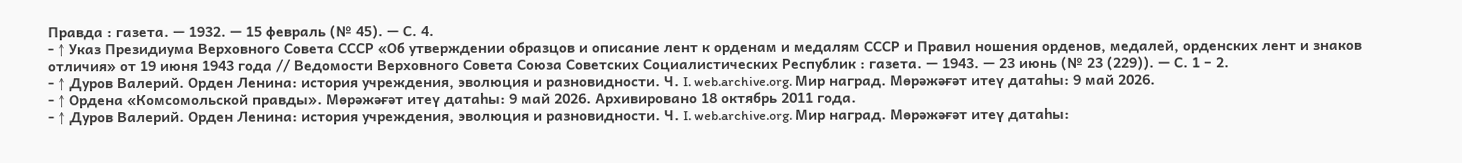Правда : газета. — 1932. — 15 февраль (№ 45). — С. 4.
- ↑ Указ Президиума Верховного Совета СССР «Об утверждении образцов и описание лент к орденам и медалям СССР и Правил ношения орденов, медалей, орденских лент и знаков отличия» от 19 июня 1943 года // Ведомости Верховного Совета Союза Советских Социалистических Республик : газета. — 1943. — 23 июнь (№ 23 (229)). — С. 1 – 2.
- ↑ Дуров Валерий. Орден Ленина: история учреждения, эволюция и разновидности. Ч. I. web.archive.org. Мир наград. Мөрәжәғәт итеү датаһы: 9 май 2026.
- ↑ Ордена «Комсомольской правды». Мөрәжәғәт итеү датаһы: 9 май 2026. Архивировано 18 октябрь 2011 года.
- ↑ Дуров Валерий. Орден Ленина: история учреждения, эволюция и разновидности. Ч. I. web.archive.org. Мир наград. Мөрәжәғәт итеү датаһы: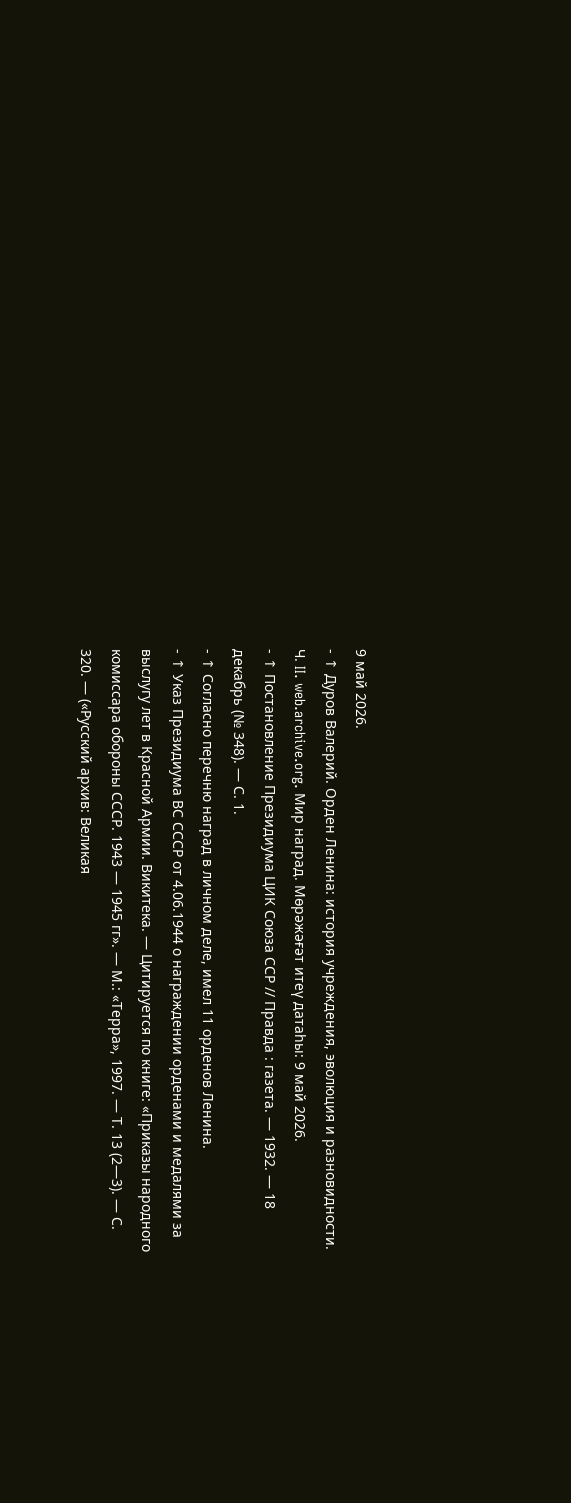9 май 2026.
- ↑ Дуров Валерий. Орден Ленина: история учреждения, эволюция и разновидности. Ч. II. web.archive.org. Мир наград. Мөрәжәғәт итеү датаһы: 9 май 2026.
- ↑ Постановление Президиума ЦИК Союза ССР // Правда : газета. — 1932. — 18 декабрь (№ 348). — С. 1.
- ↑ Согласно перечню наград в личном деле, имел 11 орденов Ленина.
- ↑ Указ Президиума ВС СССР от 4.06.1944 о награждении орденами и медалями за выслугу лет в Красной Армии. Викитека. — Цитируется по книге: «Приказы народного комиссара обороны СССР. 1943 — 1945 гг». — М.: «Терра», 1997. — Т. 13 (2—3). — С. 320. — («Русский архив: Великая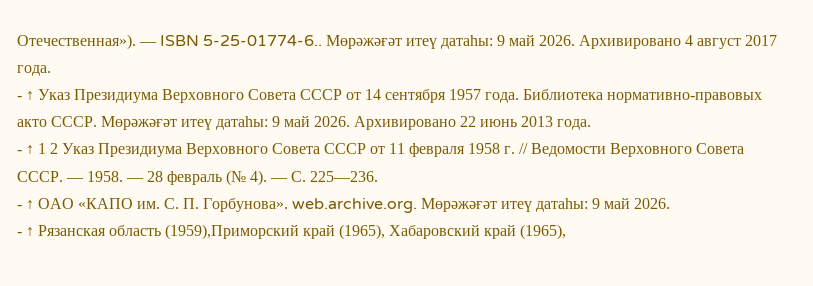Отечественная»). — ISBN 5-25-01774-6.. Мөрәжәғәт итеү датаһы: 9 май 2026. Архивировано 4 август 2017 года.
- ↑ Указ Президиума Верховного Совета СССР от 14 сентября 1957 года. Библиотека нормативно-правовых акто СССР. Мөрәжәғәт итеү датаһы: 9 май 2026. Архивировано 22 июнь 2013 года.
- ↑ 1 2 Указ Президиума Верховного Совета СССР от 11 февраля 1958 г. // Ведомости Верховного Совета СССР. — 1958. — 28 февраль (№ 4). — С. 225—236.
- ↑ ОАО «КАПО им. С. П. Горбунова». web.archive.org. Мөрәжәғәт итеү датаһы: 9 май 2026.
- ↑ Рязанская область (1959),Приморский край (1965), Хабаровский край (1965),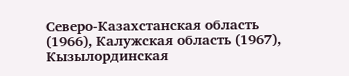Северо-Казахстанская область (1966), Калужская область (1967), Кызылординская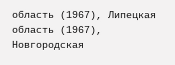область (1967), Липецкая область (1967), Новгородская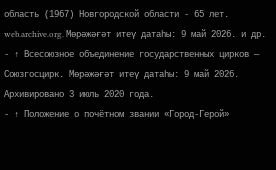область (1967) Новгородской области - 65 лет. web.archive.org. Мөрәжәғәт итеү датаһы: 9 май 2026. и др.
- ↑ Всесоюзное объединение государственных цирков — Союзгосцирк. Мөрәжәғәт итеү датаһы: 9 май 2026. Архивировано 3 июль 2020 года.
- ↑ Положение о почётном звании «Город-Герой»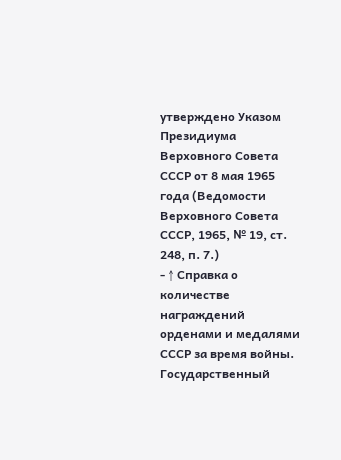утверждено Указом Президиума Верховного Совета СССР от 8 мая 1965 года (Ведомости Верховного Совета СССР, 1965, № 19, ст. 248, п. 7.)
- ↑ Справка о количестве награждений орденами и медалями СССР за время войны. Государственный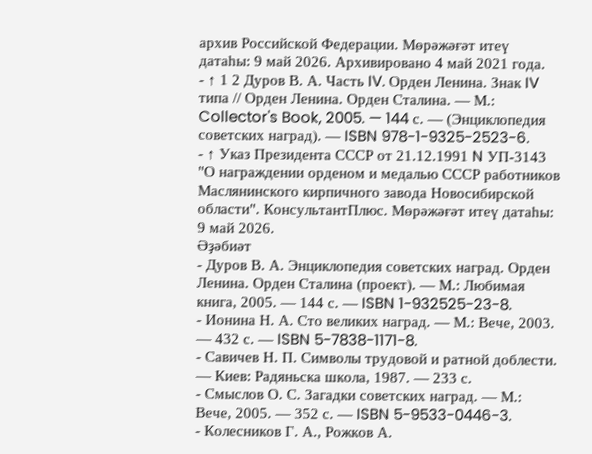архив Российской Федерации. Мөрәжәғәт итеү датаһы: 9 май 2026. Архивировано 4 май 2021 года.
- ↑ 1 2 Дуров В. А. Часть IV. Орден Ленина. Знак IV типа // Орден Ленина. Орден Сталина. — М.: Collector's Book, 2005. — 144 с. — (Энциклопедия советских наград). — ISBN 978-1-9325-2523-6.
- ↑ Указ Президента СССР от 21.12.1991 N УП-3143 "О награждении орденом и медалью СССР работников Маслянинского кирпичного завода Новосибирской области". КонсультантПлюс. Мөрәжәғәт итеү датаһы: 9 май 2026.
Әҙәбиәт
- Дуров В. А. Энциклопедия советских наград. Орден Ленина. Орден Сталина (проект). — М.: Любимая книга, 2005. — 144 с. — ISBN 1-932525-23-8.
- Ионина Н. А. Сто великих наград. — М.: Вече, 2003. — 432 с. — ISBN 5-7838-1171-8.
- Савичев Н. П. Символы трудовой и ратной доблести. — Киев: Радяньска школа, 1987. — 233 с.
- Смыслов О. С. Загадки советских наград. — М.: Вече, 2005. — 352 с. — ISBN 5-9533-0446-3.
- Колесников Г. А., Рожков А.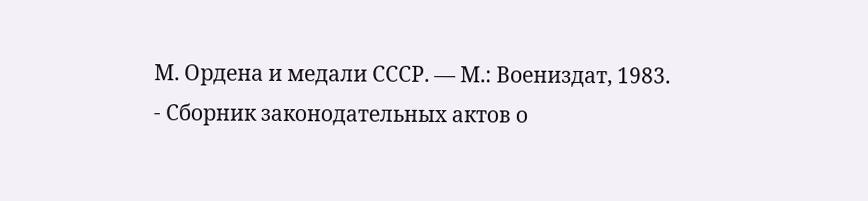М. Ордена и медали СССР. — М.: Воениздат, 1983.
- Сборник законодательных актов о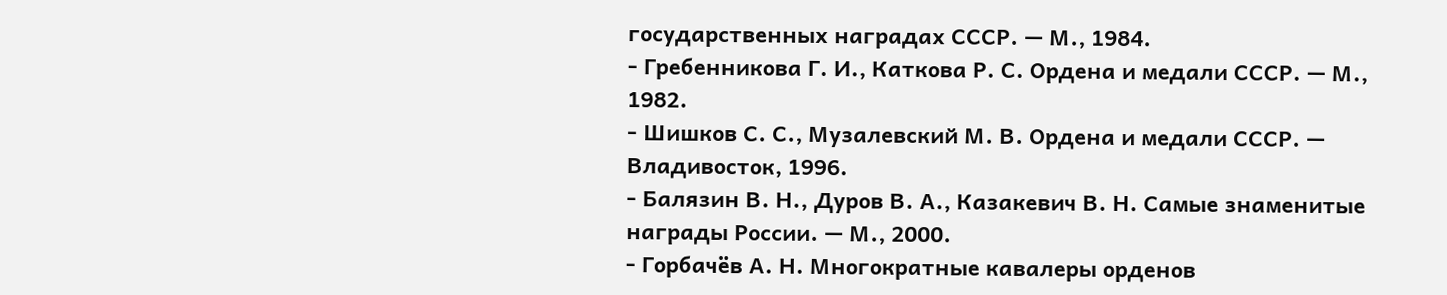государственных наградах СССР. — М., 1984.
- Гребенникова Г. И., Каткова Р. С. Ордена и медали СССР. — М., 1982.
- Шишков С. С., Музалевский М. В. Ордена и медали СССР. — Владивосток, 1996.
- Балязин В. Н., Дуров В. А., Казакевич В. Н. Самые знаменитые награды России. — М., 2000.
- Горбачёв А. Н. Многократные кавалеры орденов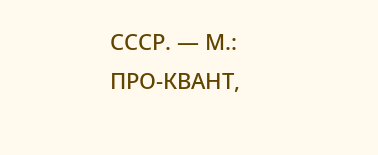СССР. — М.: ПРО-КВАНТ,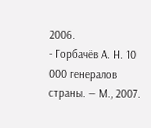2006.
- Горбачёв А. Н. 10 000 генералов страны. — М., 2007.